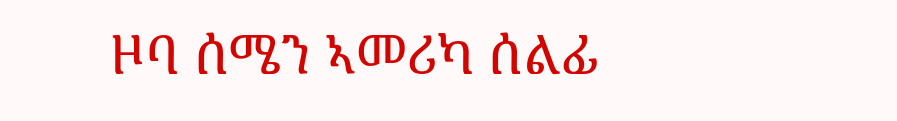ዞባ ሰሜን ኣመሪካ ሰልፊ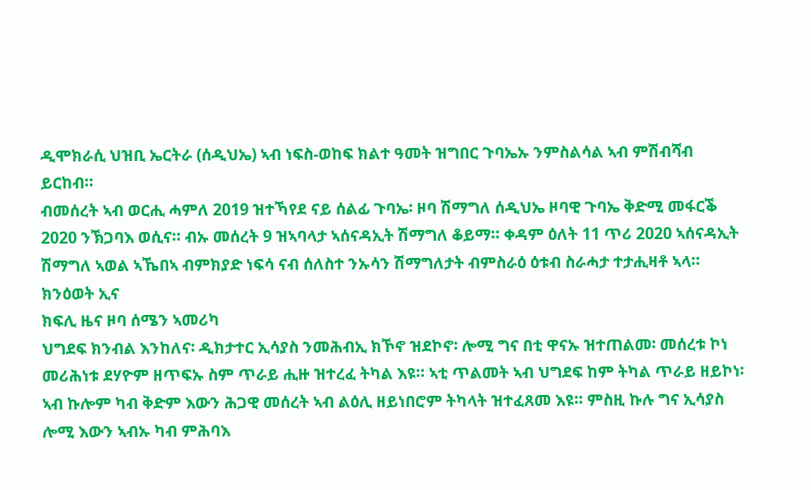ዲሞክራሲ ህዝቢ ኤርትራ (ሰዲህኤ) ኣብ ነፍስ-ወከፍ ክልተ ዓመት ዝግበር ጉባኤኡ ንምስልሳል ኣብ ምሽብሻብ ይርከብ።
ብመሰረት ኣብ ወርሒ ሓምለ 2019 ዝተኻየደ ናይ ሰልፊ ጉባኤ፡ ዞባ ሽማግለ ሰዲህኤ ዞባዊ ጉባኤ ቅድሚ መፋርቕ 2020 ንኽጋባእ ወሲና። ብኡ መሰረት 9 ዝኣባላታ ኣሰናዳኢት ሽማግለ ቆይማ። ቀዳም ዕለት 11 ጥሪ 2020 ኣሰናዳኢት ሽማግለ ኣወል ኣኼበኣ ብምክያድ ነፍሳ ናብ ሰለስተ ንኡሳን ሽማግለታት ብምስራዕ ዕቱብ ስራሓታ ተታሒዛቶ ኣላ።
ክንዕወት ኢና
ክፍሊ ዜና ዞባ ሰሜን ኣመሪካ
ህግደፍ ክንብል እንከለና፡ ዲክታተር ኢሳያስ ንመሕብኢ ክኾኖ ዝደኮኖ፡ ሎሚ ግና በቲ ዋናኡ ዝተጠልመ፡ መሰረቱ ኮነ መሪሕነቱ ደሃዮም ዘጥፍኡ ስም ጥራይ ሒዙ ዝተረፈ ትካል እዩ። ኣቲ ጥልመት ኣብ ህግደፍ ከም ትካል ጥራይ ዘይኮነ፡ ኣብ ኩሎም ካብ ቅድም እውን ሕጋዊ መሰረት ኣብ ልዕሊ ዘይነበሮም ትካላት ዝተፈጸመ እዩ። ምስዚ ኩሉ ግና ኢሳያስ ሎሚ እውን ኣብኡ ካብ ምሕባእ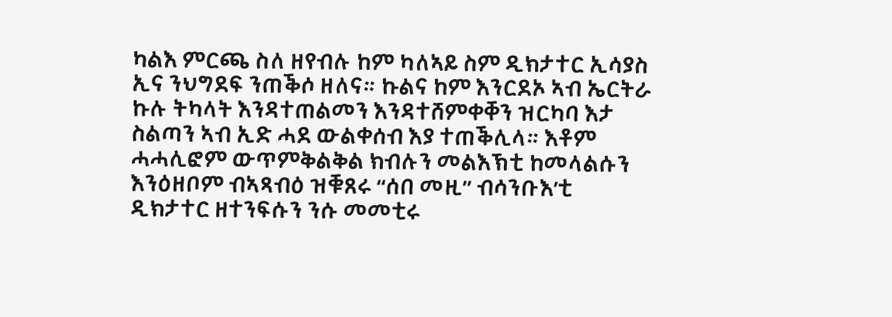ካልእ ምርጫ ስለ ዘየብሉ ከም ካለኣይ ስም ዲክታተር ኢሳያስ ኢና ንህግደፍ ንጠቕሶ ዘለና። ኩልና ከም እንርደኦ ኣብ ኤርትራ ኩሉ ትካላት እንዳተጠልመን እንዳተሸምቀቐን ዝርካባ እታ ስልጣን ኣብ ኢድ ሓደ ውልቀሰብ እያ ተጠቕሊላ። እቶም ሓሓሊፎም ውጥምቅልቅል ክብሉን መልእኽቲ ከመላልሱን እንዕዘቦም ብኣጻብዕ ዝቑጸሩ “ሰበ መዚ” ብሳንቡእ’ቲ ዲክታተር ዘተንፍሱን ንሱ መመቲሩ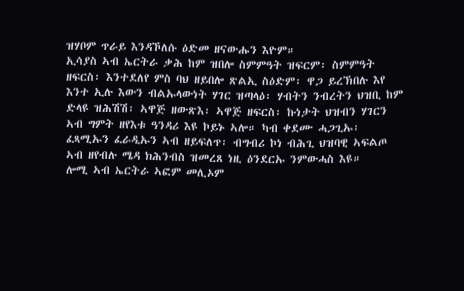ዝሃቦም ጥራይ እንዳኾለሱ ዕድመ ዘናውሑን እዮም።
ኢሳያስ ኣብ ኤርትራ ቃሕ ከም ዝበሎ ስምምዓት ዝፍርም፡ ስምምዓት ዘፍርስ፡ እንተደለየ ምስ ባህ ዘይበሎ ጽልኢ ስዕድም፡ ዋጋ ይረኽበሉ እየ እንተ ኢሉ እውን ብልኡላውነት ሃገር ዝጣላዕ፡ ሃብትን ንብረትን ህዝቢ ከም ድላዩ ዝሕሽሽ፡ ኣዋጅ ዘውጽእ፡ ኣዋጅ ዘፍርስ፡ ኩነታት ህዝብን ሃገርን ኣብ ግምት ዘየእቱ ዓንዳሪ እዩ ኮይኑ ኣሎ። ካብ ቀደሙ ሓጋጊኡ፡ ፈጻሚኡን ፈራዲኡን ኣብ ዘይፍለጥ፡ ብግብሪ ኮነ ብሕጊ ህዝባዊ ኣፍልጦ ኣብ ዘየብሉ ሜዳ ክሕንብስ ዝመረጸ ነዚ ዕንደርኡ ንምውሓስ እዩ።
ሎሚ ኣብ ኤርትራ ኣፎም መሊኦም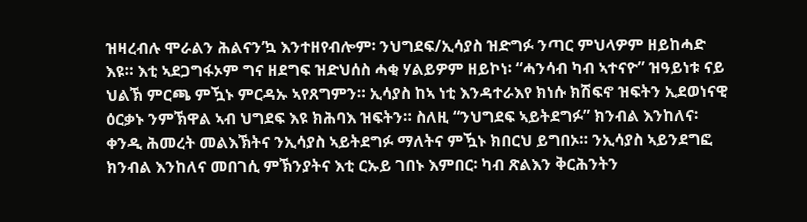ዝዛረብሉ ሞራልን ሕልናን’ኳ እንተዘየብሎም፡ ንህግደፍ/ኢሳያስ ዝድግፉ ንጣር ምህላዎም ዘይከሓድ እዩ። እቲ ኣደጋግፋኦም ግና ዘደግፍ ዝድህሰስ ሓቂ ሃልይዎም ዘይኮነ፡ “ሓንሳብ ካብ ኣተናዮ” ዝዓይነቱ ናይ ህልኽ ምርጫ ምዃኑ ምርዳኡ ኣየጸግምን። ኢሳያስ ከኣ ነቲ እንዳተራእየ ክነሱ ክሽፍኖ ዝፍትን ኢደወነናዊ ዕርቃኑ ንምኽዋል ኣብ ህግደፍ እዩ ክሕባእ ዝፍትን። ስለዚ “ንህግደፍ ኣይትደግፉ” ክንብል እንከለና፡ ቀንዲ ሕመረት መልእኽትና ንኢሳያስ ኣይትደግፉ ማለትና ምዃኑ ክበርህ ይግበኦ። ንኢሳያስ ኣይንደግፎ ክንብል እንከለና መበገሲ ምኽንያትና እቲ ርኡይ ገበኑ እምበር፡ ካብ ጽልእን ቅርሕንትን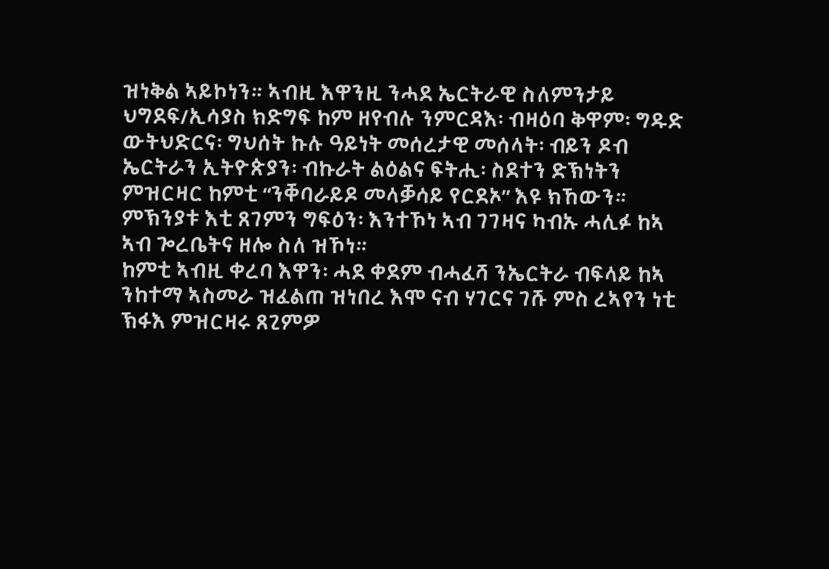ዝነቅል ኣይኮነን። ኣብዚ እዋንዚ ንሓደ ኤርትራዊ ስለምንታይ ህግደፍ/ኢሳያስ ክድግፍ ከም ዘየብሉ ንምርዳእ፡ ብዛዕባ ቅዋም፡ ግዱድ ውትህድርና፡ ግህሰት ኩሉ ዓይነት መሰረታዊ መሰላት፡ ብይን ዶብ ኤርትራን ኢትዮጵያን፡ ብኩራት ልዕልና ፍትሒ፡ ስደተን ድኽነትን ምዝርዛር ከምቲ “ንቐባራይዶ መላቓሳይ የርደኦ” እዩ ክኸውን። ምኽንያቱ እቲ ጸገምን ግፍዕን፡ እንተኾነ ኣብ ገገዛና ካብኡ ሓሊፉ ከኣ ኣብ ጐረቤትና ዘሎ ስለ ዝኾነ።
ከምቲ ኣብዚ ቀረባ እዋን፡ ሓደ ቀደም ብሓፈሻ ንኤርትራ ብፍላይ ከኣ ንከተማ ኣስመራ ዝፈልጠ ዝነበረ እሞ ናብ ሃገርና ገሹ ምስ ረኣየን ነቲ ኽፋእ ምዝርዛሩ ጸጊምዎ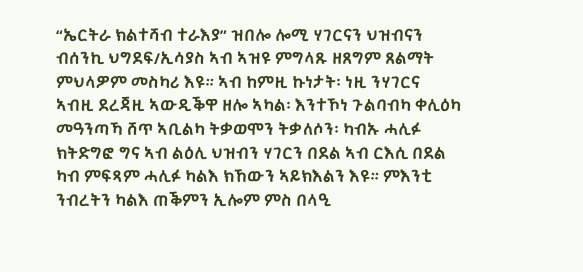“ኤርትራ ክልተሻብ ተራእያ” ዝበሎ ሎሚ ሃገርናን ህዝብናን ብሰንኪ ህግደፍ/ኢሳያስ ኣብ ኣዝዩ ምግላጹ ዘጸግም ጸልማት ምህላዎም መስካሪ እዩ። ኣብ ከምዚ ኩነታት፡ ነዚ ንሃገርና ኣብዚ ደረጃዚ ኣውዲቕዋ ዘሎ ኣካል፡ እንተኾነ ጉልባብካ ቀሊዕካ መዓንጣኻ ሸጥ ኣቢልካ ትቃወሞን ትቃለሶን፡ ካብኡ ሓሊፉ ክትድግፎ ግና ኣብ ልዕሊ ህዝብን ሃገርን በደል ኣብ ርእሲ በደል ካብ ምፍጻም ሓሊፉ ካልእ ክኸውን ኣይክእልን እዩ። ምእንቲ ንብረትን ካልእ ጠቕምን ኢሎም ምስ በላዒ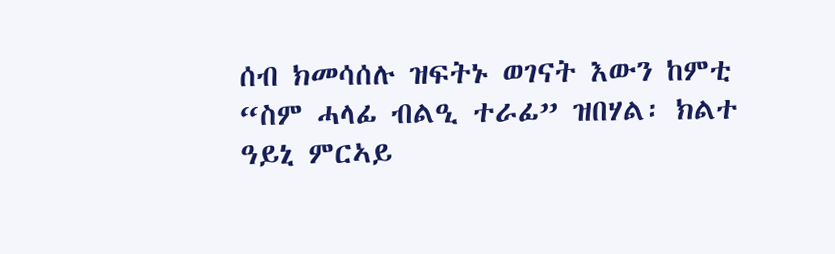ሰብ ክመሳሰሉ ዝፍትኑ ወገናት እውን ከምቲ “ስም ሓላፊ ብልዒ ተራፊ” ዝበሃል፡ ክልተ ዓይኒ ምርኣይ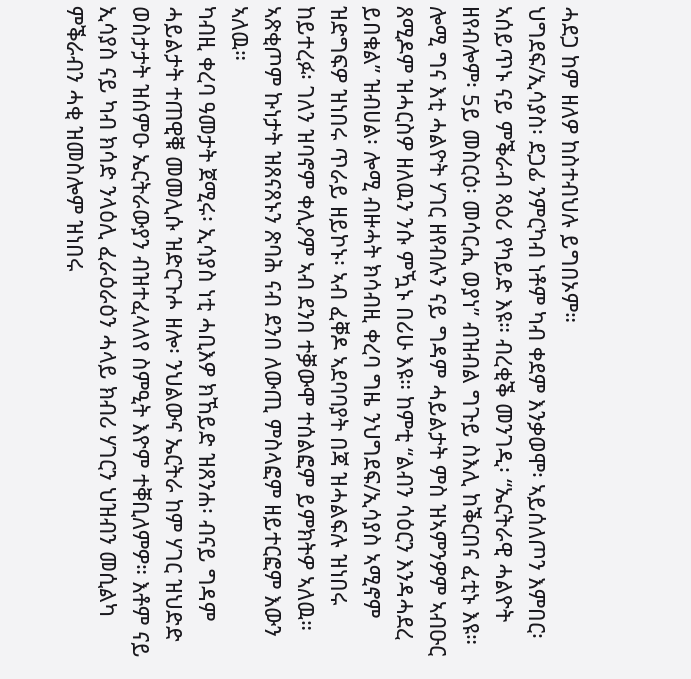ሓደጋ ከም ዘለዎ ከስተብህሉ ይግበኦም።
ህግደፍ/ኢሳያስ፡ ደጋፊ ንምርካብ ነቶም ካብ ቀደም እንቃወሞ፡ ኣይሰለጦን እምበር፡ ኣሰይጥኑ ናይ ምቕራብ ጻዕሪ የካይድ እዩ። ብረቂቕ መንገዲ፡ “ኤርትራዊ ሓልዮት ዘየብሎም፡ 5ይ መስርዕ፡ መሳርሒ ወያነ” ብዝብል ግጉይ ስእሊ ከቕርበና ፈቲኑ እዩ። ሎሚ ግና እቲ ሓልዮት ሃገር ዘየብሉን ናይ ግዳም ሓይልታት ምስ ዝኣምንዎም ኣብዑር ጸሚዶም ዝሓርስዎ ዘለዉን ንሱ ምዃኑ በሪሁ እዩ። ከምቲ “ልብን ሳዕርን እንዳሓደረ ይበቁል” ዝብሀል፡ ሎሚ ብዙሓት ክሳብዚ ቀረባ ግዜ ንህግደፍ/ኢሳያስ ኣሚኖም ዝድግፍዎ ዝነበሩ ጥራይ ዘይኮኑ፡ ኣብ ፈቐዶ ኣደባባያት በጃ ዝሓልፍሉ ዝነበሩ ከይተረፉ፡ ገለን ዝባኖም ቀሊዖም ኣብ ደንበ ተቓውሞ ተሰልፎም ይምክትዎ ኣለዉ። ኣጽቂጦም ኩነታት ዝጸናጸኑን ጽባሕ ናብ ደንበ ለውጢ ምስላፎም ዘይተርፎም እውን ኣለዉ።
ካብዚ ቀረባ ዓመታት ጀሚሩ፡ ኢሳያስ ነቲ ሓቢእዎ ክኸይድ ዝጸንሐ፡ ብናይ ግዳም ሓይልታት ተጠዊቑ መመሊሱ ዝድርጉሖ ዘሎ፡ ንህልውና ኤርትራ ከም ሃገር ዝህድድ ወስታታት ዝሰምዑ ኤርትራውያን ብዝተፈላለየ ስምዒት እዮም ተቐቢለምዎ። እቶም ናይ ኢሳያስ ናይ ካብ ክሳድ ንላዕሊ ፈራዕራዕን ሓላይ ክብሪ ሃገርን ህዝብን መሲልካ ምቕራብን ሓቂ ዝመስሎም ዝነበሩ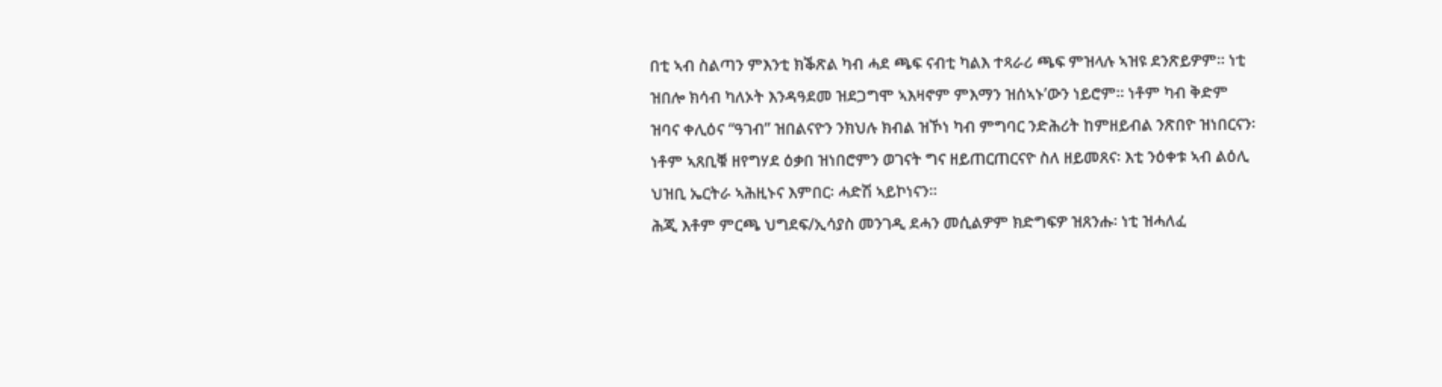በቲ ኣብ ስልጣን ምእንቲ ክቕጽል ካብ ሓደ ጫፍ ናብቲ ካልእ ተጻራሪ ጫፍ ምዝላሉ ኣዝዩ ደንጽይዎም። ነቲ ዝበሎ ክሳብ ካለኦት እንዳዓደመ ዝደጋግሞ ኣእዛኖም ምእማን ዝሰኣኑ’ውን ነይሮም። ነቶም ካብ ቅድም ዝባና ቀሊዕና “ዓገብ” ዝበልናዮን ንክህሉ ክብል ዝኾነ ካብ ምግባር ንድሕሪት ከምዘይብል ንጽበዮ ዝነበርናን፡ ነቶም ኣጸቢቑ ዘየግሃደ ዕቃበ ዝነበሮምን ወገናት ግና ዘይጠርጠርናዮ ስለ ዘይመጸና፡ እቲ ንዕቀቱ ኣብ ልዕሊ ህዝቢ ኤርትራ ኣሕዚኑና እምበር፡ ሓድሽ ኣይኮነናን።
ሕጂ እቶም ምርጫ ህግደፍ/ኢሳያስ መንገዲ ደሓን መሲልዎም ክድግፍዎ ዝጸንሑ፡ ነቲ ዝሓለፈ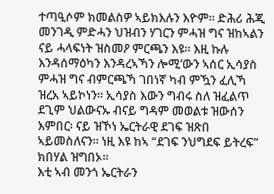ተጣዒሶም ክመልስዎ ኣይክእሉን እዮም። ድሕሪ ሕጂ መንገዲ ምድሓን ህዝብን ሃገርን ምሓዝ ግና ዝከኣልን ናይ ሓላፍነት ዝስመዖ ምርጫን እዩ። እዚ ኩሉ እንዳሰማዕካን እንዳረኣኻን ሎሚ’ውን ኣሰር ኢሳያስ ምሓዝ ግና ብምርጫኻ ገበነኛ ካብ ምዃን ፈሊኻ ዝረአ ኣይኮነን። ኢሳያስ እውን ግብሩ ስለ ዝፈልጥ ደጊም ህልውናኡ ብናይ ግዳም መወልቱ ዝውሰን እምበር፡ ናይ ዝኾነ ኤርትራዊ ደገፍ ዝጽበ ኣይመስለናን። ነዚ እዩ ከኣ “ደገፍ ንህግደፍ ይትረፍ” ክበሃል ዝግበኦ።
እቲ ኣብ መንጎ ኤርትራን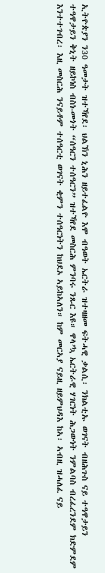ኢትዮጵያን ን30 ዓመታት ዝተኻየደ፡ ህልኽን ኒሕን ዘይተፈልዮ እሞ ብዓወት ኤርትራ ዝተዛዘመ ፍትሓዊ ቃልሲ፡ ንክልቲኡ ወገናት ብዘሕጉስ ናይ ተዓዋታይን ተዓዋታይን ቅኒት ዘይኮነስ ብስነ-መጎት “ሰዓርን ተሰዓርን” ዝተኻየደ መስርሕ ምንባሩ ንጹር እዩ። ዋላ’ኳ ኤርትራዊ ሃገርነት ሕጋውነት ንምልባስ ብረፈረንደም ክድምደም እንተተገብረ፡ እዚ መስርሕ ንናይቶም ተሰዓርቲ ወገናት ቂምን ተሰዓርነትን ከህደኦ ኣይከኣለን። ከም መርኣያ ናይዚ ዘይምህዳእ ከኣ፡ ኣብዚ ዝሓለፈ ናይ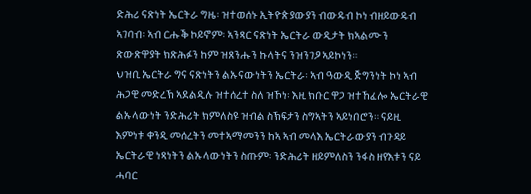ድሕሪ ናጽነት ኤርትራ ግዜ፡ ዝተወሰኑ ኢትዮጵያውያን ብውዱብ ኮነ ብዘይውዱብ ኣገባብ፡ ኣብ ርሑቕ ኮይኖም፡ ኣንጻር ናጽነት ኤርትራ ውዲታት ክኣልሙን ጽውጽዋያት ክጽሕፉን ከም ዝጸንሑን ኩላትና ንዝንገዖ ኣይኮነን።
ህዝቢ ኤርትራ ግና ናጽነትን ልኡናውነትን ኤርትራ፡ ኣብ ዓውዲ ጅግንነት ኮነ ኣብ ሕጋዊ መድረኽ ኣደልዲሉ ዝተሰረተ ስለ ዝኾነ፡ እዚ ክቡር ዋጋ ዝተኸፈሎ ኤርትራዊ ልኡላውነት ንድሕሪት ክምለስዩ ዝብል ስኽፍታን ስግኣትን ኣይነበሮን። ናይዚ እምነቱ ቀንዲ መሰረትን መተኣማመንን ከኣ ኣብ መላእ ኤርትራውያን ብጉዳይ ኤርትራዊ ነጻነትን ልኡላውነትን ስጡም፡ ንድሕሪት ዘይምለስን ንፋስ ዘየእቱን ናይ ሓባር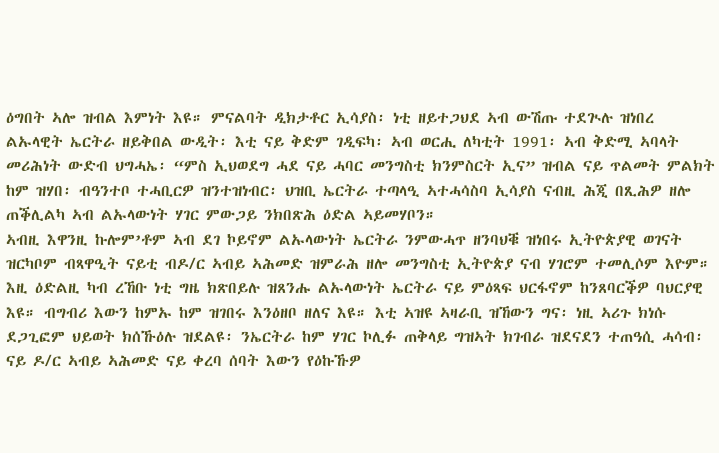ዕግበት ኣሎ ዝብል እምነት እዩ። ምናልባት ዲክታቶር ኢሳያስ፡ ነቲ ዘይተጋህደ ኣብ ውሽጡ ተደጒሉ ዝነበረ ልኡላዊት ኤርትራ ዘይቅበል ውዲት፡ እቲ ናይ ቅድም ገዲፍካ፡ ኣብ ወርሒ ለካቲት 1991፡ ኣብ ቅድሚ ኣባላት መሪሕነት ውድብ ህግሓኤ፡ “ምስ ኢህወደግ ሓደ ናይ ሓባር መንግስቲ ክንምስርት ኢና” ዝብል ናይ ጥልመት ምልክት ከም ዝሃበ፡ ብዓንተቦ ተሓቢርዎ ዝንተዝነብር፡ ህዝቢ ኤርትራ ተጣላዒ ኣተሓሳስባ ኢሳያስ ናብዚ ሕጂ በጺሕዎ ዘሎ ጠቕሊልካ ኣብ ልኡላውነት ሃገር ምውጋይ ንክበጽሕ ዕድል ኣይመሃቦን።
ኣብዚ እዋንዚ ኩሎም’ቶም ኣብ ደገ ኮይኖም ልኡላውነት ኤርትራ ንምውሓጥ ዘንባህቑ ዝነበሩ ኢትዮጵያዊ ወገናት ዝርካቦም ብጻዋዒት ናይቲ ብዶ/ር ኣብይ ኣሕመድ ዝምራሕ ዘሎ መንግስቲ ኢትዮጵያ ናብ ሃገሮም ተመሊሶም እዮም። እዚ ዕድልዚ ካብ ረኸቡ ነቲ ግዜ ክጽበይሉ ዝጸንሑ ልኡላውነት ኤርትራ ናይ ምዕጻፍ ህርፋኖም ከንጸባርቕዎ ባህርያዊ እዩ። ብግብሪ እውን ከምኡ ከም ዝገበሩ እንዕዘቦ ዘለና እዩ። እቲ ኣዝዩ ኣዛራቢ ዝኸውን ግና፡ ነዚ ኣሪጉ ክነሱ ደጋጊፎም ህይወት ክሰኹዕሉ ዝደልዩ፡ ንኤርትራ ከም ሃገር ኮሊፉ ጠቅላይ ግዝኣት ክገብራ ዝደናደን ተጠዓሲ ሓሳብ፡ ናይ ዶ/ር ኣብይ ኣሕመድ ናይ ቀረባ ሰባት እውን የዕኩኹዎ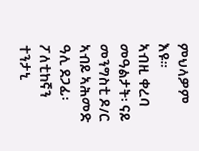ምህላዎም እዩ።
ኣብዚ ቀረባ መዓልታት፡ ናይ መንግስቲ ዶ/ር ኣብይ ኣሕመድ ዓሊ ደጋፊ፡ ፖለቲከኛን ተንታኒ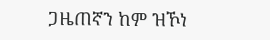ጋዜጠኛን ከም ዝኾነ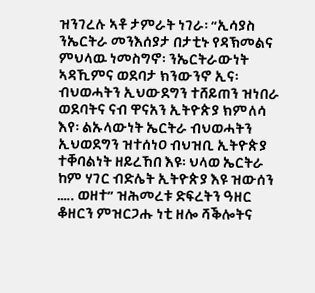ዝንገረሉ ኣቶ ታምራት ነገራ፡ “ኢሳያስ ንኤርትራ መንእሰያታ በታቲኑ የዳኽመልና ምህላዉ ነመስግኖ፡ ንኤርትራውነት ኣዳኺምና ወደባታ ክንውንኖ ኢና፡ ብህወሓትን ኢህውደግን ተሸይጠን ዝነበራ ወደባትና ናብ ዋናአን ኢትዮጵያ ክምለሳ እየ፡ ልኡላውነት ኤርትራ ብህወሓትን ኢህወደግን ዝተሰነዐ ብህዝቢ ኢትዮጵያ ተቐባልነት ዘይረኸበ እዩ፡ ህላወ ኤርትራ ከም ሃገር ብድሌት ኢትዮጵያ እዩ ዝውሰን ….. ወዘተ” ዝሕመረቱ ድፍረትን ዓዘር ቆዘርን ምዝርጋሑ ነቲ ዘሎ ሻቕሎትና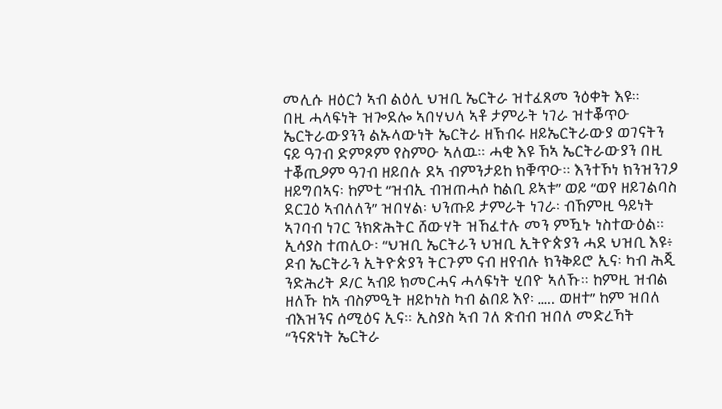መሊሱ ዘዕርጎ ኣብ ልዕሊ ህዝቢ ኤርትራ ዝተፈጸመ ንዕቀት እዩ።
በዚ ሓላፍነት ዝጐደሎ ኣበሃህላ ኣቶ ታምራት ነገራ ዝተቖጥዑ ኤርትራውያንን ልኡላውነት ኤርትራ ዘኽብሩ ዘይኤርትራውያ ወገናትን ናይ ዓገብ ድምጾም የስምዑ ኣለዉ። ሓቂ እዩ ኸኣ ኤርትራውያን በዚ ተቖጢዖም ዓገብ ዘይበሉ ደኣ ብምንታይከ ክቑጥዑ። እንተኾነ ክንዝንገዖ ዘይግበኣና፡ ከምቲ “ዝብኢ ብዝጠሓሶ ከልቢ ይኣቱ” ወይ “ወየ ዘይገልባስ ደርጓዕ ኣብለለን” ዝበሃል፡ ህንጡይ ታምራት ነገራ፡ ብኸምዚ ዓይነት ኣገባብ ነገር ንክጽሕትር ሸውሃት ዝኸፈተሉ መን ምዃኑ ነስተውዕል። ኢሳያስ ተጠሊዑ፡ “ህዝቢ ኤርትራን ህዝቢ ኢትዮጵያን ሓደ ህዝቢ እዩ፥ ዶብ ኤርትራን ኢትዮጵያን ትርጉም ናብ ዘየብሉ ክንቅይሮ ኢና፡ ካብ ሕጂ ንድሕሪት ዶ/ር ኣብይ ክመርሓና ሓላፍነት ሂበዮ ኣለኹ። ከምዚ ዝብል ዘለኹ ከኣ ብስምዒት ዘይኮነስ ካብ ልበይ እየ፡ ….. ወዘተ” ከም ዝበለ ብእዝንና ሰሚዕና ኢና። ኢስያስ ኣብ ገለ ጽብብ ዝበለ መድረኻት “ንናጽነት ኤርትራ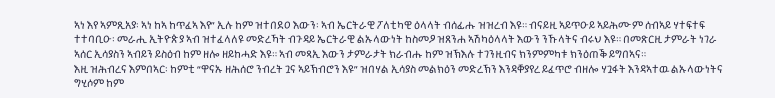ኣነ እየ ኣምጺአያ፡ ኣነ ከኣ ከጥፈኣ እየ” ኢሉ ከም ዝተበደዐ እውን፡ ኣብ ኤርትራዊ ፖለቲካዊ ዕላላት ብሰፊሑ ዝዝረብ እዩ። ብናይዚ ኣይጥዑይ ኣይሕሙም ሰብኣይ ሃተፍተፍ ተተባቢዑ፡ መራሒ ኢትዮጵያ ኣብ ዝተፈላለዩ መድረኻት ብጉዳይ ኤርትራዊ ልኡላውነት ከስመዖ ዝጸንሐ ኣሽካዕላላት እውን ንኹላትና ብሩህ እዩ። በመጽርዚ ታምራት ነገራ ኣሰር ኢሳያስን ኣብይን ይስዕብ ከም ዘሎ ዘይከሓድ እዩ። ኣብ መጻኢ እውን ታምራታት ክራብሑ ከም ዝኽእሉ ተገንዚብና ክንምምካቱ ክንዕጠቕ ይግበኣና።
እዚ ዝሕብረና እምበኣር፡ ከምቲ “ዋናኡ ዘሕሰሮ ንብረት ጓና ኣይኽብሮን እዩ” ዝበሃል ኢሳያስ መልክዕን መድረኽን እንዳቐያየረ ይፈጥሮ ብዘሎ ሃጓፋት እንዳኣተዉ ልኡላውነትና ግሂሶም ከም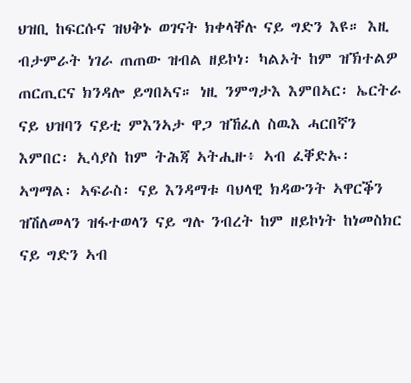ህዝቢ ከፍርሱና ዝህቅኑ ወገናት ክቀላቐሉ ናይ ግድን እዩ። እዚ ብታምራት ነገራ ጠጠው ዝብል ዘይኮነ፡ ካልኦት ከም ዝኽተልዎ ጠርጢርና ክንዳሎ ይግበኣና። ነዚ ንምግታእ እምበኣር፡ ኤርትራ ናይ ህዝባን ናይቲ ምእንኣታ ዋጋ ዝኸፈለ ስዉእ ሓርበኛን እምበር፡ ኢሳያስ ከም ትሕጃ ኣትሒዙ፥ ኣብ ፈቐድኡ፡ ኣግማል፡ ኣፍራስ፡ ናይ እንዳማቱ ባህላዊ ክዳውንት ኣዋርቕን ዝሽለመላን ዝፋተወላን ናይ ግሉ ንብረት ከም ዘይኮነት ከነመስክር ናይ ግድን ኣብ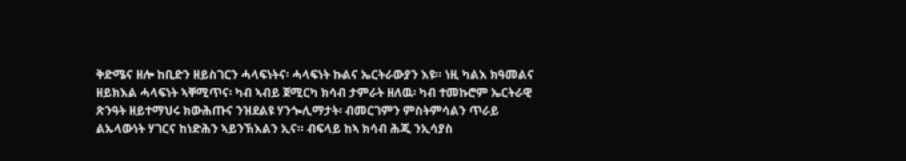ቅድሜና ዘሎ ከቢድን ዘይስገርን ሓላፍነትና፡ ሓላፍነት ኩልና ኤርትራውያን እዩ። ነዚ ካልእ ክዓመልና ዘይክእል ሓላፍነት ኣቐሚጥና፡ ካብ ኣብይ ጀሚርካ ክሳብ ታምራት ዘለዉ፡ ካብ ተመኩሮም ኤርትራዊ ጽንዓት ዘይተማህሩ ክውሕጡና ንዝደልዩ ሃንጐሊማታት፡ ብመርገምን ምስትምሳልን ጥራይ ልኡላውነት ሃገርና ከነድሕን ኣይንኽእልን ኢና። ብፍላይ ከኣ ክሳብ ሕጂ ንኢሳያስ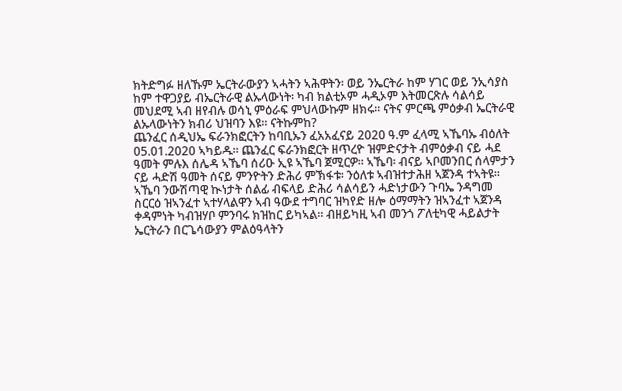ክትድግፉ ዘለኹም ኤርትራውያን ኣሓትን ኣሕዋትን፡ ወይ ንኤርትራ ከም ሃገር ወይ ንኢሳያስ ከም ተዋጋያይ ብኤርትራዊ ልኡላውነት፡ ካብ ክልቲኦም ሓዲኦም እትመርጽሉ ሳልሳይ መህደሚ ኣብ ዘየብሉ ወሳኒ ምዕራፍ ምህላውኩም ዘክሩ። ናትና ምርጫ ምዕቃብ ኤርትራዊ ልኡላውነትን ክብሪ ህዝባን እዩ። ናትኩምከ?
ጨንፈር ሰዲህኤ ፍራንክፎርትን ከባቢኡን ፈአአፈናይ 2020 ዓ.ም ፈላሚ ኣኼባኡ ብዕለት 05.01.2020 ኣካይዱ። ጨንፈር ፍራንክፎርት ዘጥረዮ ዝምድናታት ብምዕቃብ ናይ ሓደ ዓመት ምሉእ ሰሌዳ ኣኼባ ሰሪዑ ኢዩ ኣኼባ ጀሚርዎ። ኣኼባ፡ ብናይ ኣቦመንበር ሰላምታን ናይ ሓድሽ ዓመት ሰናይ ምንዮትን ድሕሪ ምኽፋቱ፡ ንዕለቱ ኣብዝተታሕዘ ኣጀንዳ ተኣትዩ።
ኣኼባ ንውሽጣዊ ኲነታት ሰልፊ ብፍላይ ድሕሪ ሳልሳይን ሓድነታውን ጉባኤ ንዳግመ ስርርዕ ዝኣንፈተ ኣተሃላልዋን ኣብ ዓውደ ተግባር ዝካየድ ዘሎ ዕማማትን ዝኣንፈተ ኣጀንዳ ቀዳምነት ካብዝሃቦ ምንባሩ ክዝከር ይካኣል። ብዘይካዚ ኣብ መንጎ ፖለቲካዊ ሓይልታት ኤርትራን በርጌሳውያን ምልዕዓላትን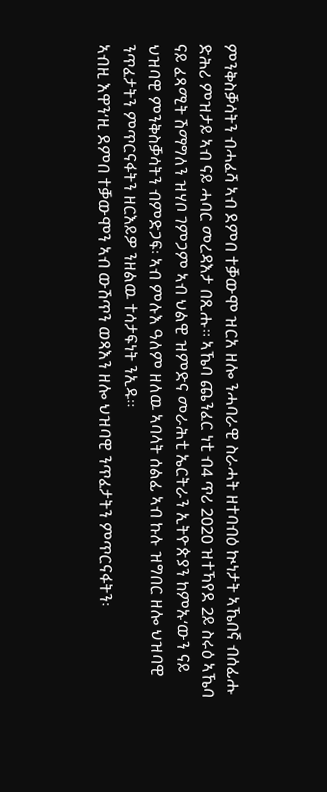ምንቅስቓሳትን ብሓፈሻ ኣብ ደምበ ተቓውሞ ዝርአ ዘሎ ንሓባራዊ ስራሓት ዘተባብዕ ኲነታት ኣኼበኛ ብሰፊሑ ድሕሪ ምዝታይ ኣብ ናይ ሓባር መረዳእታ በጺሑ። ኣኼባ ጨንፈር ነቲ ብ4 ጥሪ 2020 ዝተኻየደ 2ይ ስሩዕ ኣኼባ ናይ ፈጻሚት ሽማግለን ዝሃቦ ገምጋም ኣብ ህልዊ ዝምድና መራሕቲ ኤርትራን ኢትዮጵያን ከምኡ‘ውን ናይ ህዝባዊ ምንቅስቓሳትን ብምድጋፍ፡ ኣብ ምሉእ ዓለም ዘለዉ ኣባላት ሰልፊ ኣብ ኩሉ ዝግበር ዘሎ ህዝባዊ ንጥፈታትን ምጥርናፋትን ዘርእይዎ ንዘልዉ ተሳታፍነት ንኢዱ።
ኣብዚ እዋን‘ዚ ደምበ ተቓውሞን ኣብ ውሽጥን ወጻእን ዘሎ ህዝባዊ ንጥፈታትን ምጥርናፋትን፡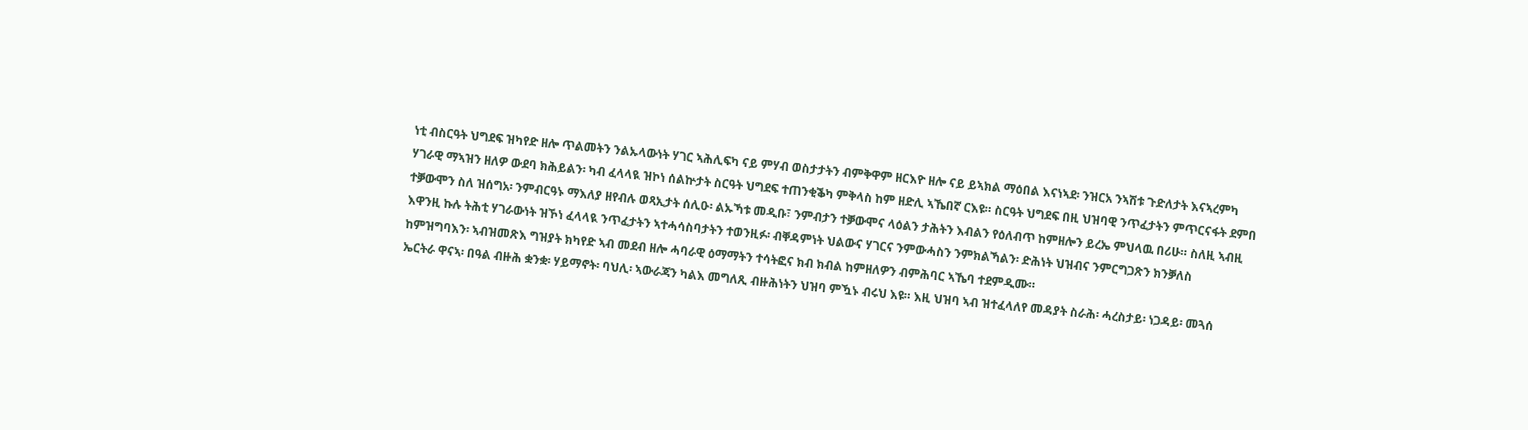ነቲ ብስርዓት ህግደፍ ዝካየድ ዘሎ ጥልመትን ንልኡላውነት ሃገር ኣሕሊፍካ ናይ ምሃብ ወስታታትን ብምቅዋም ዘርእዮ ዘሎ ናይ ይኣክል ማዕበል እናነኣደ፡ ንዝርአ ንኣሽቱ ጉድለታት እናኣረምካ ሃገራዊ ማኣዝን ዘለዎ ውደባ ክሕይልን፡ ካብ ፈላላዪ ዝኮነ ሰልኵታት ስርዓት ህግደፍ ተጠንቂቕካ ምቅላስ ከም ዘድሊ ኣኼበኛ ርእዩ። ስርዓት ህግደፍ በዚ ህዝባዊ ንጥፈታትን ምጥርናፋት ደምበ ተቓውሞን ስለ ዝሰግአ፡ ንምብርዓኑ ማእለያ ዘየብሉ ወጻኢታት ሰሊዑ፡ ልኡኻቱ መዲቡ፣ ንምብታን ተቓውሞና ላዕልን ታሕትን እብልን የዕለብጥ ከምዘሎን ይረኤ ምህላዉ በሪሁ። ስለዚ ኣብዚ እዋንዚ ኩሉ ትሕቲ ሃገራውነት ዝኾነ ፈላላዪ ንጥፈታትን ኣተሓሳስባታትን ተወንዚፉ፡ ብቐዳምነት ህልውና ሃገርና ንምውሓስን ንምክልኻልን፡ ድሕነት ህዝብና ንምርግጋጽን ክንቓለስ ከምዝግባእን፡ ኣብዝመጽእ ግዝያት ክካየድ ኣብ መደብ ዘሎ ሓባራዊ ዕማማትን ተሳትፎና ክብ ክብል ከምዘለዎን ብምሕባር ኣኼባ ተደምዲሙ።
ኤርትራ ዋናኣ፡ በዓል ብዙሕ ቋንቋ፡ ሃይማኖት፡ ባህሊ፡ ኣውራጃን ካልእ መግለጺ ብዙሕነትን ህዝባ ምዃኑ ብሩህ እዩ። እዚ ህዝባ ኣብ ዝተፈላለየ መዳያት ስራሕ፡ ሓረስታይ፡ ነጋዳይ፡ መጓሰ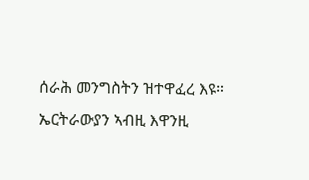ሰራሕ መንግስትን ዝተዋፈረ እዩ። ኤርትራውያን ኣብዚ እዋንዚ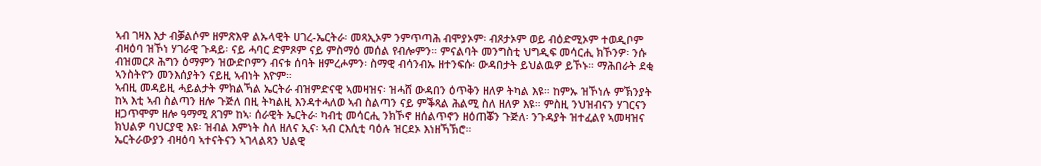ኣብ ገዛእ እታ ብቓልሶም ዘምጽእዋ ልኡላዊት ሀገረ-ኤርትራ፡ መጻኢኦም ንምጥጣሕ ብሞያኦም፡ ብጾታኦም ወይ ብዕድሚኦም ተወዲቦም ብዛዕባ ዝኾነ ሃገራዊ ጉዳይ፡ ናይ ሓባር ድምጾም ናይ ምስማዕ መሰል የብሎምን። ምናልባት መንግስቲ ህግዲፍ መሳርሒ ክኾንዎ፡ ንሱ ብዝመርጾ ሕግን ዕማምን ዝውድቦምን ብናቱ ሰባት ዘምረሖምን፡ ስማዊ ብሳንብኡ ዘተንፍሱ፡ ውዳበታት ይህልዉዎ ይኾኑ። ማሕበራት ደቂ ኣንስትዮን መንእሰያትን ናይዚ ኣብነት እዮም።
ኣብዚ መዳይዚ ሓይልታት ምክልኻል ኤርትራ ብዝምድናዊ ኣመዛዝና፡ ዝሓሸ ውዳበን ዕጥቅን ዘለዎ ትካል እዩ። ከምኡ ዝኾነሉ ምኽንያት ከኣ እቲ ኣብ ስልጣን ዘሎ ጉጅለ በዚ ትካልዚ እንዳተሓለወ ኣብ ስልጣን ናይ ምቕጻል ሕልሚ ስለ ዘለዎ እዩ። ምስዚ ንህዝብናን ሃገርናን ዘጋጥሞም ዘሎ ዓማሚ ጸገም ከኣ፡ ሰራዊት ኤርትራ፡ ካብቲ መሳርሒ ንክኾኖ ዘሰልጥኖን ዘዕጠቖን ጉጅለ፡ ንጉዳያት ዝተፈልየ ኣመዛዝና ክህልዎ ባህርያዊ እዩ፡ ዝብል እምነት ስለ ዘለና ኢና፡ ኣብ ርእሲቲ ባዕሉ ዝርደኦ እነዘኻኽሮ።
ኤርትራውያን ብዛዕባ ኣተናትናን ኣገላልጻን ህልዊ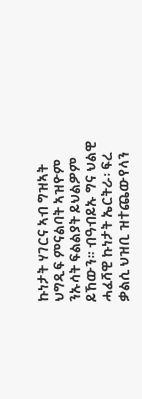ኩነታት ሃገርና ኣብ ግዝኣት ህግዲፍ ምናልባት ኣዝዮም ንኡሳት ፍልልያት ይህልዎም ይኸውን። ብዓብይኡ ግና ህልዊ ሓፈሻዊ ኩነታት ኤርትራ፡ ፍረ ቃልሲ ህዝቢ ዝተጨውየላን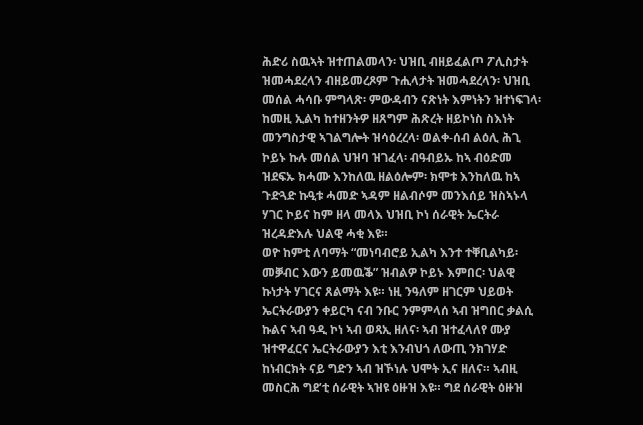ሕድሪ ስዉኣት ዝተጠልመላን፡ ህዝቢ ብዘይፈልጦ ፖሊስታት ዝመሓደረላን ብዘይመረጾም ጉሒላታት ዝመሓደረላን፡ ህዝቢ መሰል ሓሳቡ ምግላጽ፡ ምውዳብን ናጽነት እምነትን ዝተነፍገላ፡ ከመዚ ኢልካ ከተዘንትዎ ዘጸግም ሕጽረት ዘይኮነስ ስእነት መንግስታዊ ኣገልግሎት ዝሳዕረረላ፡ ወልቀ-ሰብ ልዕሊ ሕጊ ኮይኑ ኩሉ መሰል ህዝባ ዝገፈላ፡ ብዓብይኡ ከኣ ብዕድመ ዝደፍኡ ክሓሙ እንከለዉ ዘልዕሎም፡ ክሞቱ እንከለዉ ከኣ ጉድጓድ ኩዒቱ ሓመድ ኣዳም ዘልብሶም መንእሰይ ዝስኣኑላ ሃገር ኮይና ከም ዘላ መላእ ህዝቢ ኮነ ሰራዊት ኤርትራ ዝረዳድእሉ ህልዊ ሓቂ እዩ።
ወዮ ከምቲ ለባማት “መነባብሮይ ኢልካ እንተ ተቐቢልካይ፡ መቓብር እውን ይመዉቕ” ዝብልዎ ኮይኑ እምበር፡ ህልዊ ኩነታት ሃገርና ጸልማት እዩ። ነዚ ንዓለም ዘገርም ህይወት ኤርትራውያን ቀይርካ ናብ ንቡር ንምምላሰ ኣብ ዝግበር ቃልሲ ኩልና ኣብ ዓዲ ኮነ ኣብ ወጻኢ ዘለና፡ ኣብ ዝተፈላለየ ሙያ ዝተዋፈርና ኤርትራውያን እቲ እንብህጎ ለውጢ ንክገሃድ ከነብርክት ናይ ግድን ኣብ ዝኾነሉ ህሞት ኢና ዘለና። ኣብዚ መስርሕ ግደ’ቲ ሰራዊት ኣዝዩ ዕዙዝ እዩ። ግደ ሰራዊት ዕዙዝ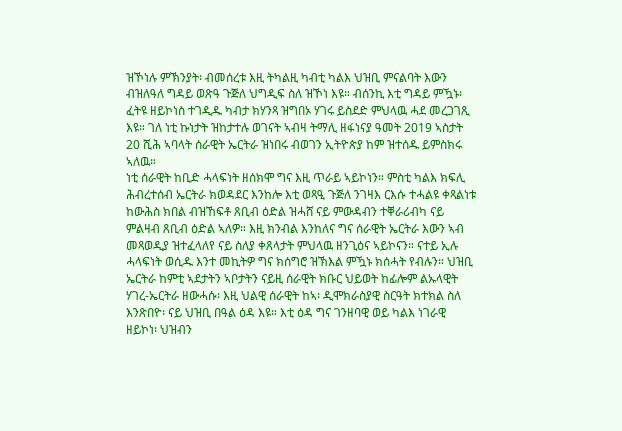ዝኾነሉ ምኽንያት፡ ብመሰረቱ እዚ ትካልዚ ካብቲ ካልእ ህዝቢ ምናልባት እውን ብዝለዓለ ግዳይ ወጽዓ ጉጅለ ህግዲፍ ስለ ዝኾነ እዩ። ብሰንኪ እቲ ግዳይ ምዃኑ፡ ፈትዩ ዘይኮነስ ተገዲዱ ካብታ ክሃንጻ ዝግበኦ ሃገሩ ይስደድ ምህላዉ ሓደ መረጋገጺ እዩ። ገለ ነቲ ኩነታት ዝከታተሉ ወገናት ኣብዛ ትማሊ ዘፋነናያ ዓመት 2019 ኣስታት 20 ሺሕ ኣባላት ሰራዊት ኤርትራ ዝነበሩ ብወገን ኢትዮጵያ ከም ዝተሰዱ ይምስክሩ ኣለዉ።
ነቲ ሰራዊት ከቢድ ሓላፍነት ዘሰክሞ ግና እዚ ጥራይ ኣይኮነን። ምስቲ ካልእ ክፍሊ ሕብረተሰብ ኤርትራ ክወዳደር እንከሎ እቲ ወጻዒ ጉጅለ ንገዛእ ርእሱ ተሓልዩ ቀጻልነቱ ከውሕስ ክበል ብዝኸፍቶ ጸቢብ ዕድል ዝሓሸ ናይ ምውዳብን ተቐራሪብካ ናይ ምልዛብ ጸቢብ ዕድል ኣለዎ። እዚ ክንብል እንከለና ግና ሰራዊት ኤርትራ እውን ኣብ መጻወዲያ ዝተፈላለየ ናይ ስለያ ቀጸላታት ምህላዉ ዘንጊዕና ኣይኮናን። ናተይ ኢሉ ሓላፍነት ወሲዱ እንተ መኪትዎ ግና ክሰግሮ ዝኽእል ምዃኑ ክሰሓት የብሉን። ህዝቢ ኤርትራ ከምቲ ኣደታትን ኣቦታትን ናይዚ ሰራዊት ክቡር ህይወት ከፊሎም ልኡላዊት ሃገረ-ኤርትራ ዘውሓሱ፡ እዚ ህልዊ ሰራዊት ከኣ፡ ዲሞክራስያዊ ስርዓት ክተክል ስለ እንጽበዮ፡ ናይ ህዝቢ በዓል ዕዳ እዩ። እቲ ዕዳ ግና ገንዘባዊ ወይ ካልእ ነገራዊ ዘይኮነ፡ ህዝብን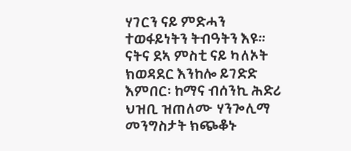ሃገርን ናይ ምድሓን ተወፋይነትን ትብዓትን እዩ።
ናትና ደኣ ምስቲ ናይ ካለኦት ክወዳደር እንከሎ ይገድድ እምበር፡ ከማና ብሰንኪ ሕድሪ ህዝቢ ዝጠለሙ ሃንጐሊማ መንግስታት ክጭቆኑ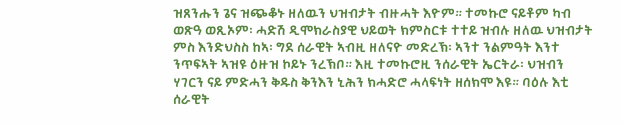ዝጸንሑን ጌና ዝጭቆኑ ዘለዉን ህዝብታት ብዙሓት እዮም። ተመኩሮ ናይቶም ካብ ወጽዓ ወጺኦም፡ ሓድሽ ዲሞክራስያዊ ህይወት ክምስርቱ ተተይ ዝብሉ ዘለዉ ህዝብታት ምስ እንድህስስ ከኣ፡ ግደ ሰራዊት ኣብዚ ዘለናዮ መድረኽ፡ ኣንተ ንልምዓት እንተ ንጥፍኣት ኣዝዩ ዕዙዝ ኮይኑ ንረኽቦ። እዚ ተመኩሮዚ ንሰራዊት ኤርትራ፡ ህዝብን ሃገርን ናይ ምድሓን ቅዱስ ቅንእን ኒሕን ክሓድሮ ሓላፍነት ዘሰክሞ እዩ። ባዕሉ እቲ ሰራዊት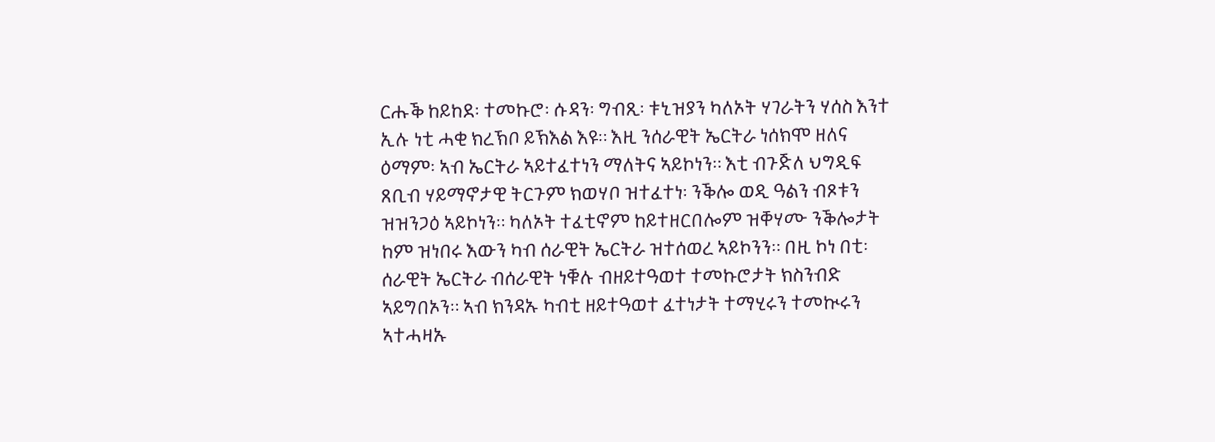ርሑቕ ከይከደ፡ ተመኩሮ፡ ሱዳን፡ ግብጺ፡ ቱኒዝያን ካለኦት ሃገራትን ሃሰስ እንተ ኢሉ ነቲ ሓቂ ክረኽቦ ይኽእል እዩ። እዚ ንሰራዊት ኤርትራ ነሰክሞ ዘለና ዕማም፡ ኣብ ኤርትራ ኣይተፈተነን ማለትና ኣይኮነን። እቲ ብጉጅለ ህግዲፍ ጸቢብ ሃይማኖታዊ ትርጉም ክወሃቦ ዝተፈተነ፡ ንቕሎ ወዲ ዓልን ብጾቱን ዝዝንጋዕ ኣይኮነን። ካለኦት ተፈቲኖም ከይተዘርበሎም ዝቐሃሙ ንቕሎታት ከም ዝነበሩ እውን ካብ ሰራዊት ኤርትራ ዝተሰወረ ኣይኮንን። በዚ ኮነ በቲ፡ ሰራዊት ኤርትራ ብሰራዊት ነቑሉ ብዘይተዓወተ ተመኩሮታት ክስንብድ ኣይግበኦን። ኣብ ክንዳኡ ካብቲ ዘይተዓወተ ፈተነታት ተማሂሩን ተመኲሩን ኣተሓዛኡ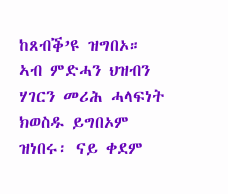ከጸብቕ’ዩ ዝግበኦ።
ኣብ ምድሓን ህዝብን ሃገርን መሪሕ ሓላፍነት ክወስዱ ይግበኦም ዝነበሩ፡ ናይ ቀደም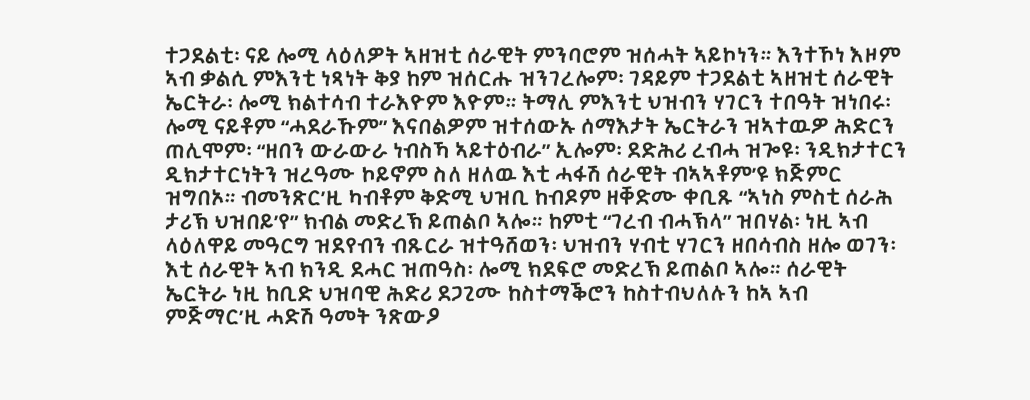ተጋደልቲ፡ ናይ ሎሚ ላዕለዎት ኣዘዝቲ ሰራዊት ምንባሮም ዝሰሓት ኣይኮነን። እንተኾነ እዞም ኣብ ቃልሲ ምእንቲ ነጻነት ቅያ ከም ዝሰርሑ ዝንገረሎም፡ ገዳይም ተጋደልቲ ኣዘዝቲ ሰራዊት ኤርትራ፡ ሎሚ ክልተሳብ ተራእዮም እዮም። ትማሊ ምእንቲ ህዝብን ሃገርን ተበዓት ዝነበሩ፡ ሎሚ ናይቶም “ሓደራኹም” እናበልዎም ዝተሰውኡ ሰማእታት ኤርትራን ዝኣተዉዎ ሕድርን ጠሊሞም፡ “ዘበን ውራውራ ነብስኻ ኣይተዕብራ” ኢሎም፡ ደድሕሪ ረብሓ ዝጐዩ፡ ንዲክታተርን ዲክታተርነትን ዝረዓሙ ኮይኖም ስለ ዘለዉ እቲ ሓፋሽ ሰራዊት ብኣኣቶም’ዩ ክጅምር ዝግበኦ። ብመንጽር’ዚ ካብቶም ቅድሚ ህዝቢ ከብዶም ዘቐድሙ ቀቢጹ “ኣነስ ምስቲ ሰራሕ ታሪኽ ህዝበይ’የ” ክብል መድረኽ ይጠልቦ ኣሎ። ከምቲ “ገረብ ብሓኽላ” ዝበሃል፡ ነዚ ኣብ ላዕለዋይ መዓርግ ዝደየብን ብጹርራ ዝተዓሸወን፡ ህዝብን ሃብቲ ሃገርን ዘበሳብስ ዘሎ ወገን፡ እቲ ሰራዊት ኣብ ክንዲ ደሓር ዝጠዓስ፡ ሎሚ ክደፍሮ መድረኽ ይጠልቦ ኣሎ። ሰራዊት ኤርትራ ነዚ ከቢድ ህዝባዊ ሕድሪ ደጋጊሙ ከስተማቕሮን ከስተብህለሉን ከኣ ኣብ ምጅማር’ዚ ሓድሽ ዓመት ንጽውዖ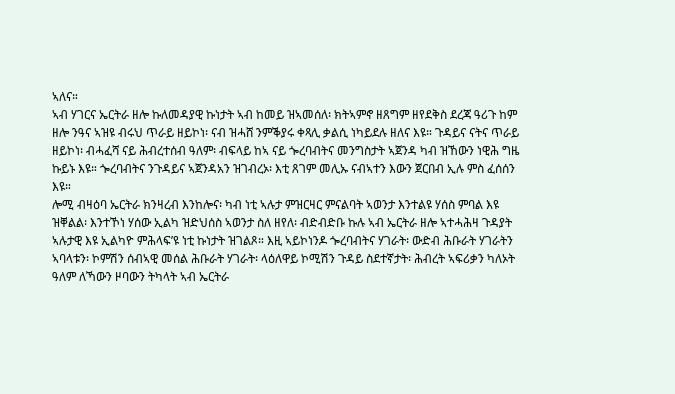ኣለና።
ኣብ ሃገርና ኤርትራ ዘሎ ኩለመዳያዊ ኩነታት ኣብ ከመይ ዝኣመሰለ፡ ክትኣምኖ ዘጸግም ዘየደቅስ ደረጃ ዓሪጉ ከም ዘሎ ንዓና ኣዝዩ ብሩህ ጥራይ ዘይኮነ፡ ናብ ዝሓሸ ንምቕያሩ ቀጻሊ ቃልሲ ነካይደሉ ዘለና እዩ። ጉዳይና ናትና ጥራይ ዘይኮነ፡ ብሓፈሻ ናይ ሕብረተሰብ ዓለም፡ ብፍላይ ከኣ ናይ ጐረባብትና መንግስታት ኣጀንዳ ካብ ዝኸውን ነዊሕ ግዜ ኩይኑ እዩ። ጐረባብትና ንጉዳይና ኣጀንዳአን ዝገብረኦ፡ እቲ ጸገም መሊኡ ናብኣተን እውን ጀርበብ ኢሉ ምስ ፈሰሰን እዩ።
ሎሚ ብዛዕባ ኤርትራ ክንዛረብ እንከሎና፡ ካብ ነቲ ኣሉታ ምዝርዛር ምናልባት ኣወንታ እንተልዩ ሃሰስ ምባል እዩ ዝቐልል፡ እንተኾነ ሃሰው ኢልካ ዝድህሰስ ኣወንታ ስለ ዘየለ፡ ብድብድቡ ኩሉ ኣብ ኤርትራ ዘሎ ኣተሓሕዛ ጉዳያት ኣሉታዊ እዩ ኢልካዮ ምሕላፍ’ዩ ነቲ ኩነታት ዝገልጾ። እዚ ኣይኮነንዶ ጐረባብትና ሃገራት፡ ውድብ ሕቡራት ሃገራትን ኣባላቱን፡ ኮምሽን ሰብኣዊ መሰል ሕቡራት ሃገራት፡ ላዕለዋይ ኮሚሽን ጉዳይ ስደተኛታት፡ ሕብረት ኣፍሪቃን ካለኦት ዓለም ለኻውን ዞባውን ትካላት ኣብ ኤርትራ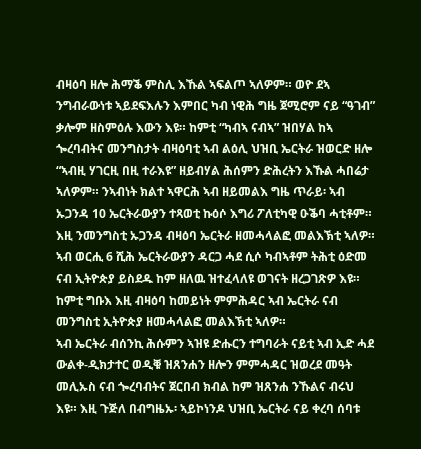ብዛዕባ ዘሎ ሕማቕ ምስሊ እኹል ኣፍልጦ ኣለዎም። ወዮ ደኣ ንግብራውነቱ ኣይደፍእሉን እምበር ካብ ነዊሕ ግዜ ጀሚሮም ናይ “ዓገብ” ቃሎም ዘስምዕሉ እውን እዩ። ከምቲ “ካብኣ ናብኣ” ዝበሃል ከኣ ጐረባብትና መንግስታት ብዛዕባቲ ኣብ ልዕሊ ህዝቢ ኤርትራ ዝወርድ ዘሎ “ኣብዚ ሃገርዚ በዚ ተራእዩ” ዘይብሃል ሕሰምን ድሕረትን እኹል ሓበሬታ ኣለዎም። ንኣብነት ክልተ ኣዋርሕ ኣብ ዘይመልእ ግዜ ጥራይ፡ ኣብ ኡጋንዳ 10 ኤርትራውያን ተጻወቲ ኩዕሶ እግሪ ፖለቲካዊ ዑቕባ ሓቲቶም። እዚ ንመንግስቲ ኡጋንዳ ብዛዕባ ኤርትራ ዘመሓላልፎ መልእኽቲ ኣለዎ። ኣብ ወርሒ 6 ሺሕ ኤርትራውያን ዳርጋ ሓደ ሲሶ ካብኣቶም ትሕቲ ዕድመ ናብ ኢትዮጵያ ይስደዱ ከም ዘለዉ ዝተፈላለዩ ወገናት ዘረጋገጽዎ እዩ። ከምቲ ግቡእ እዚ ብዛዕባ ከመይነት ምምሕዳር ኣብ ኤርትራ ናብ መንግስቲ ኢትዮጵያ ዘመሓላልፎ መልእኽቲ ኣለዎ።
ኣብ ኤርትራ ብሰንኪ ሕሱምን ኣዝዩ ድሑርን ተግባራት ናይቲ ኣብ ኢድ ሓደ ውልቀ-ዲክታተር ወዲቑ ዝጸንሐን ዘሎን ምምሓዳር ዝወረደ መዓት መሊኡስ ናብ ጐረባብትና ጀርበብ ክብል ከም ዝጸንሐ ንኹልና ብሩህ እዩ። እዚ ጉጅለ በብግዜኡ፡ ኣይኮነንዶ ህዝቢ ኤርትራ ናይ ቀረባ ሰባቱ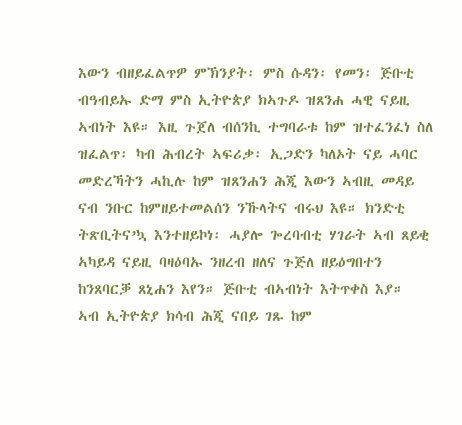እውን ብዘይፈልጥዎ ምኽንያት፡ ምስ ሱዳን፡ የመን፡ ጅቡቲ ብዓብይኡ ድማ ምስ ኢትዮጵያ ክኣጉዶ ዝጸንሐ ሓዊ ናይዚ ኣብነት እዩ። እዚ ጉጀለ ብሰንኪ ተግባራቱ ከም ዝተፈንፈነ ስለ ዝፈልጥ፡ ካብ ሕብረት ኣፍሪቃ፡ ኢጋድን ካለኦት ናይ ሓባር መድረኻትን ሓኪሉ ከም ዝጸንሐን ሕጂ እውን ኣብዚ መዳይ ናብ ንቡር ከምዘይተመልሰን ንኹላትና ብሩህ እዩ። ክንድቲ ትጽቢትና’ኳ እንተዘይኮነ፡ ሓያሎ ጐረባብቲ ሃገራት ኣብ ጸይቂ ኣካይዳ ናይዚ ባዛዕባኡ ንዘረብ ዘለና ጉጅለ ዘይዕግበተን ከንጸባርቓ ጸኒሐን እየን። ጅቡቲ ብኣብነት እትጥቀስ እያ።
ኣብ ኢትዮጵያ ክሳብ ሕጂ ናበይ ገጹ ከም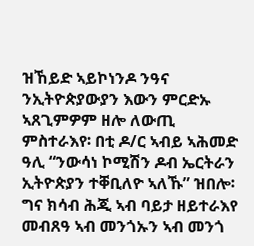ዝኸይድ ኣይኮነንዶ ንዓና ንኢትዮጵያውያን እውን ምርድኡ ኣጸጊምዎም ዘሎ ለውጢ ምስተራእየ፡ በቲ ዶ/ር ኣብይ ኣሕመድ ዓሊ “ንውሳነ ኮሚሽን ዶብ ኤርትራን ኢትዮጵያን ተቐቢለዮ ኣለኹ” ዝበሎ፡ ግና ክሳብ ሕጂ ኣብ ባይታ ዘይተራእየ መብጸዓ ኣብ መንጎኡን ኣብ መንጎ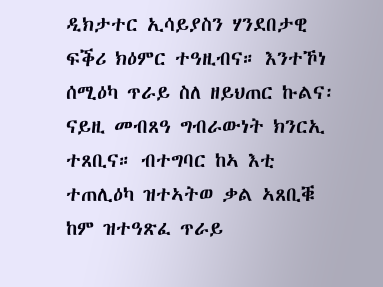ዲክታተር ኢሳይያስን ሃንደበታዊ ፍቕሪ ክዕምር ተዓዚብና። እንተኾነ ሰሚዕካ ጥራይ ስለ ዘይህጠር ኩልና፡ ናይዚ መብጸዓ ግብራውነት ክንርኢ ተጸቢና። ብተግባር ከኣ እቲ ተጠሊዕካ ዝተኣትወ ቃል ኣጸቢቑ ከም ዝተዓጽፈ ጥራይ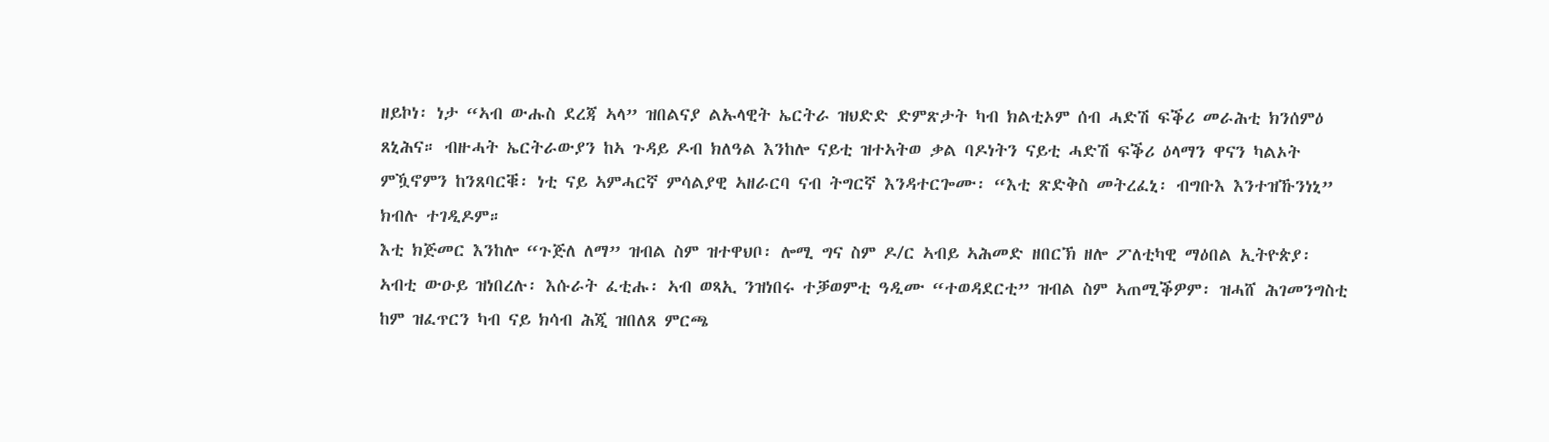ዘይኮነ፡ ነታ “ኣብ ውሑስ ደረጃ ኣላ” ዝበልናያ ልኡላዊት ኤርትራ ዝህድድ ድምጽታት ካብ ክልቲኦም ሰብ ሓድሽ ፍቕሪ መራሕቲ ክንሰምዕ ጸኒሕና። ብዙሓት ኤርትራውያን ከኣ ጉዳይ ዶብ ክለዓል እንከሎ ናይቲ ዝተኣትወ ቃል ባዶነትን ናይቲ ሓድሽ ፍቕሪ ዕላማን ዋናን ካልኦት ምዃኖምን ከንጸባርቑ፡ ነቲ ናይ ኣምሓርኛ ምሳልያዊ ኣዘራርባ ናብ ትግርኛ እንዳተርጐሙ፡ “እቲ ጽድቅስ መትረፈኒ፡ ብግቡእ እንተዝኹንነኒ” ክብሉ ተገዲዶም።
እቲ ክጅመር እንከሎ “ጉጅለ ለማ” ዝብል ስም ዝተዋህቦ፡ ሎሚ ግና ስም ዶ/ር ኣብይ ኣሕመድ ዘበርኽ ዘሎ ፖለቲካዊ ማዕበል ኢትዮጵያ፡ ኣብቲ ውዑይ ዝነበረሉ፡ እሱራት ፈቲሑ፡ ኣብ ወጻኢ ንዝነበሩ ተቓወምቲ ዓዲሙ “ተወዳደርቲ” ዝብል ስም ኣጠሚቕዎም፡ ዝሓሸ ሕገመንግስቲ ከም ዝፈጥርን ካብ ናይ ክሳብ ሕጂ ዝበለጸ ምርጫ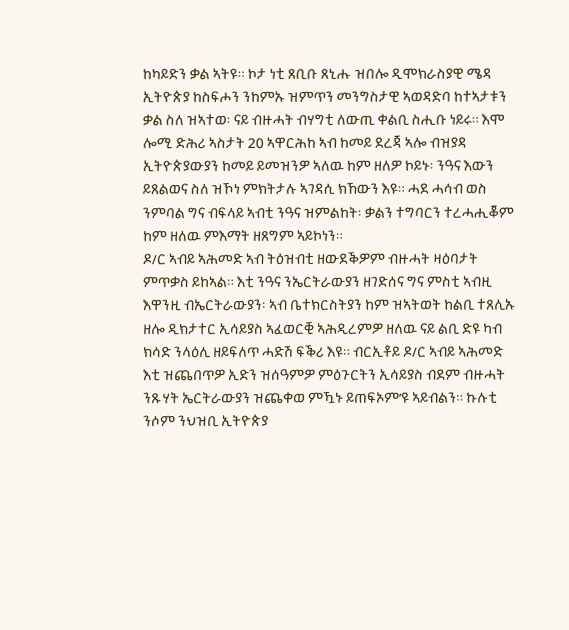ከካይድን ቃል ኣትዩ። ኮታ ነቲ ጸቢቡ ጸኒሑ ዝበሎ ዲሞክራስያዊ ሜዳ ኢትዮጵያ ከስፍሖን ንከምኡ ዝምጥን መንግስታዊ ኣወዳድባ ከተኣታቱን ቃል ስለ ዝኣተወ፡ ናይ ብዙሓት ብሃግቲ ለውጢ ቀልቢ ስሒቡ ነይሩ። እሞ ሎሚ ድሕሪ ኣስታት 20 ኣዋርሕከ ኣብ ከመይ ደረጃ ኣሎ ብዝያዳ ኢትዮጵያውያን ከመይ ይመዝንዎ ኣለዉ ከም ዘለዎ ኮይኑ፡ ንዓና እውን ይጸልወና ስለ ዝኾነ ምክትታሉ ኣገዳሲ ክኸውን እዩ። ሓደ ሓሳብ ወስ ንምባል ግና ብፍላይ ኣብቲ ንዓና ዝምልከት፡ ቃልን ተግባርን ተረሓሒቖም ከም ዘለዉ ምእማት ዘጸግም ኣይኮነን።
ዶ/ር ኣብይ ኣሕመድ ኣብ ትዕዝብቲ ዘውደቕዎም ብዙሓት ዛዕባታት ምጥቃስ ይከኣል። እቲ ንዓና ንኤርትራውያን ዘገድሰና ግና ምስቲ ኣብዚ እዋንዚ ብኤርትራውያን፡ ኣብ ቤተክርስትያን ከም ዝኣትወት ከልቢ ተጸሊኡ ዘሎ ዲክታተር ኢሳይያስ ኣፈወርቒ ኣሕዲረምዎ ዘለዉ ናይ ልቢ ድዩ ካብ ክሳድ ንላዕሊ ዘይፍለጥ ሓድሽ ፍቕሪ እዩ። ብርኢቶይ ዶ/ር ኣብይ ኣሕመድ እቲ ዝጨበጥዎ ኢድን ዝሰዓምዎ ምዕጉርትን ኢሳይያስ ብደም ብዙሓት ንጹሃት ኤርትራውያን ዝጨቀወ ምዃኑ ይጠፍኦም’ዩ ኣይብልን። ኩሉቲ ንሶም ንህዝቢ ኢትዮጵያ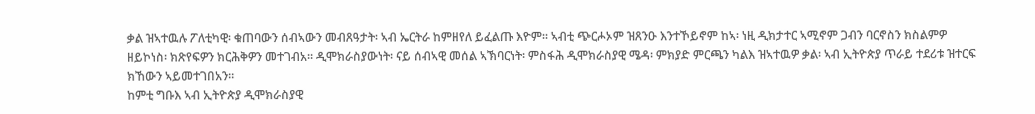ቃል ዝኣተዉሉ ፖለቲካዊ፡ ቁጠባውን ሰብኣውን መብጸዓታት፡ ኣብ ኤርትራ ከምዘየለ ይፈልጡ እዮም። ኣብቲ ጭርሖኦም ዝጸንዑ እንተኾይኖም ከኣ፡ ነዚ ዲክታተር ኣሚኖም ጋብን ባርኖስን ክስልምዎ ዘይኮነስ፡ ክጽየፍዎን ክርሕቅዎን መተገብአ። ዲሞክራስያውነት፡ ናይ ሰብኣዊ መሰል ኣኽባርነት፡ ምስፋሕ ዲሞክራስያዊ ሜዳ፡ ምክያድ ምርጫን ካልእ ዝኣተዉዎ ቃል፡ ኣብ ኢትዮጵያ ጥራይ ተደሪቱ ዝተርፍ ክኸውን ኣይመተገበአን።
ከምቲ ግቡእ ኣብ ኢትዮጵያ ዲሞክራስያዊ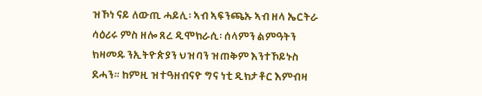ዝኾነ ናይ ለውጢ ሓይሊ፡ ኣብ ኣፍንጫኡ ኣብ ዘላ ኤርትራ ሳዕሪሩ ምስ ዘሎ ጸረ ዲሞክራሲ፡ ሰላምን ልምዓትን ክዛመዱ ንኢትዮጵያን ህዝባን ዝጠቅም እንተኾይኑስ ደሓን። ከምዚ ዝተዓዘብናዮ ግና ነቲ ዲክታቶር እምብዛ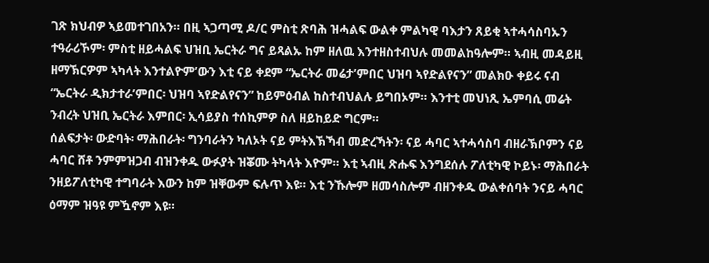ገጽ ክህብዎ ኣይመተገበአን። በዚ ኣጋጣሚ ዶ/ር ምስቲ ጽባሕ ዝሓልፍ ውልቀ ምልካዊ ባእታን ጸይቂ ኣተሓሳስባኡን ተዓራሪኾም፡ ምስቲ ዘይሓልፍ ህዝቢ ኤርትራ ግና ይጻልኡ ከም ዘለዉ እንተዘስተብህሉ መመልከዓሎም። ኣብዚ መዳይዚ ዘማኽርዎም ኣካላት እንተልዮም’ውን እቲ ናይ ቀደም “ኤርትራ መሬታ’ምበር ህዝባ ኣየድልየናን” መልክዑ ቀይሩ ናብ “ኤርትራ ዲክታተራ’ምበር፡ ህዝባ ኣየድልየናን” ከይምዕብል ከስተብህልሉ ይግበኦም። እንተቲ መህነጺ ኤምባሲ መሬት ንብረት ህዝቢ ኤርትራ እምበር፡ ኢሳይያስ ተሰኪምዎ ስለ ዘይከይድ ግርም።
ሰልፍታት፡ ውድባት፡ ማሕበራት፡ ግንባራትን ካለኦት ናይ ምትእኽኻብ መድረኻትን፡ ናይ ሓባር ኣተሓሳስባ ብዘራኽቦምን ናይ ሓባር ሸቶ ንምምዝጋብ ብዝንቀዱ ውፉያት ዝቖሙ ትካላት እዮም። እቲ ኣብዚ ጽሑፍ እንግደሰሉ ፖለቲካዊ ኮይኑ፡ ማሕበራት ንዘይፖለቲካዊ ተግባራት እውን ከም ዝቐውም ፍሉጥ እዩ። እቲ ንኹሎም ዘመሳስሎም ብዘንቀዱ ውልቀሰባት ንናይ ሓባር ዕማም ዝዓዩ ምዃኖም እዩ።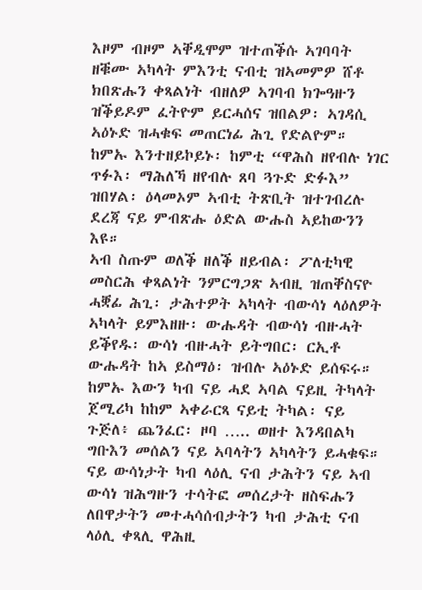እዞም ብዞም ኣቐዲሞም ዝተጠቕሱ ኣገባባት ዘቑሙ ኣካላት ምእንቲ ናብቲ ዝኣመምዎ ሸቶ ክበጽሑን ቀጻልነት ብዘለዎ ኣገባብ ክጐዓዙን ዝቕይዶም ፈትዮም ይርሓሰና ዝበልዎ፡ ኣገዳሲ ኣዕኑድ ዝሓቁፍ መጠርነፊ ሕጊ የድልዮም። ከምኡ እንተዘይኮይኑ፡ ከምቲ “ዋሕስ ዘየብሉ ነገር ጥፉእ፡ ማሕለኻ ዘየብሉ ጸባ ጓጉድ ድፉእ” ዝበሃል፡ ዕላመኦም ኣብቲ ትጽቢት ዝተገብረሉ ደረጃ ናይ ምብጽሑ ዕድል ውሑስ ኣይከውንን እዩ።
ኣብ ስጡም ወለቕ ዘለቕ ዘይብል፡ ፖለቲካዊ መስርሕ ቀጻልነት ንምርግጋጽ ኣብዚ ዝጠቐስናዮ ሓቛፊ ሕጊ፡ ታሕተዎት ኣካላት ብውሳነ ላዕለዎት ኣካላት ይምእዘዙ፡ ውሑዳት ብውሳነ ብዙሓት ይቕየዱ፡ ውሳነ ብዙሓት ይትግበር፡ ርኢቶ ውሑዳት ከኣ ይስማዕ፡ ዝብሉ ኣዕኑድ ይሰፍሩ። ከምኡ እውን ካብ ናይ ሓደ ኣባል ናይዚ ትካላት ጀሚሪካ ከከም ኣቀራርጻ ናይቲ ትካል፡ ናይ ጉጅለ፥ ጨንፈር፡ ዞባ ….. ወዘተ እንዳበልካ ግቡእን መሰልን ናይ ኣባላትን ኣካላትን ይሓቁፍ። ናይ ውሳነታት ካብ ላዕሊ ናብ ታሕትን ናይ ኣብ ውሳነ ዝሕግዙን ተሳትፎ መሰረታት ዘስፍሑን ለበዋታትን መተሓሳሰብታትን ካብ ታሕቲ ናብ ላዕሊ ቀጻሊ ዋሕዚ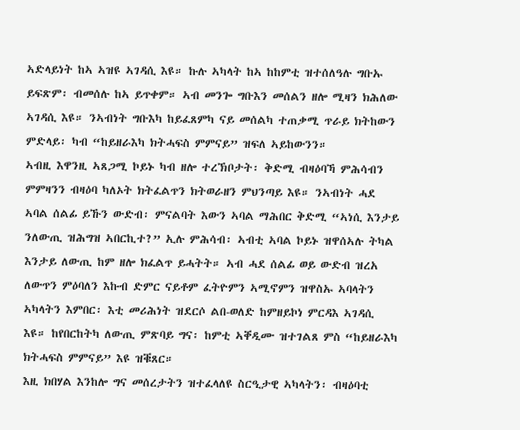ኣድላይነት ከኣ ኣዝዩ ኣገዳሲ እዩ። ኩሉ ኣካላት ከኣ ከከምቲ ዝተሰለዓሉ ግቡኡ ይፍጽም፡ ብመሰሉ ከኣ ይጥቀም። ኣብ መንጐ ግቡእን መሰልን ዘሎ ሚዛን ክሕለው ኣገዳሲ እዩ። ንኣብነት ግቡእካ ከይፈጸምካ ናይ መሰልካ ተጠቃሚ ጥራይ ክትከውን ምድላይ፡ ካብ “ከይዘራእካ ክትሓፍስ ምምናይ” ዝፍለ ኣይከውንን።
ኣብዚ እዋንዚ ኣጸጋሚ ኮይኑ ካብ ዘሎ ተረኽቦታት፡ ቅድሚ ብዛዕባኻ ምሕሳብን ምምዛንን ብዛዕባ ካለኦት ክትፈልጥን ክትወራዘን ምህንጣይ እዩ። ንኣብነት ሓደ ኣባል ሰልፊ ይኹን ውድብ፡ ምናልባት እውን ኣባል ማሕበር ቅድሚ “ኣነሲ እንታይ ንለውጢ ዝሕግዝ ኣበርኪተ?” ኢሉ ምሕሳብ፡ ኣብቲ ኣባል ኮይኑ ዝዋሰኣሉ ትካል እንታይ ለውጢ ከም ዘሎ ክፈልጥ ይሓትት። ኣብ ሓደ ሰልፊ ወይ ውድብ ዝረአ ለውጥን ምዕባለን እኩብ ድምር ናይቶም ፈትዮምን ኣሚኖምን ዝዋስኡ ኣባላትን ኣካላትን እምበር፡ እቲ መሪሕነት ዝደርሶ ልበ-ወለድ ከምዘይኮነ ምርዳእ ኣገዳሲ እዩ። ከየበርከትካ ለውጢ ምጽባይ ግና፡ ከምቲ ኣቐዲሙ ዝተገልጸ ምስ “ከይዘራእካ ክትሓፍስ ምምናይ” እዩ ዝቑጸር።
እዚ ክበሃል እንከሎ ግና መሰረታትን ዝተፈላለዩ ስርዒታዊ ኣካላትን፡ ብዛዕባቲ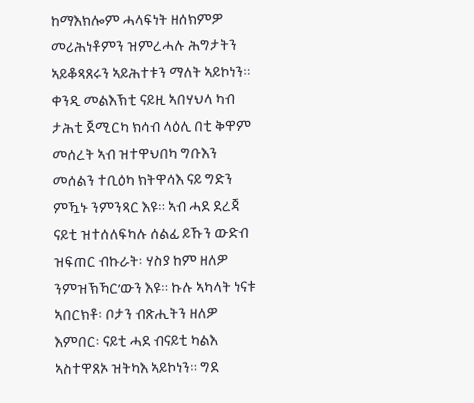ከማእክሎም ሓላፍነት ዘሰክምዎ መሪሕነቶምን ዝምረሓሉ ሕግታትን ኣይቆጻጸሩን ኣይሕተቱን ማለት ኣይኮነን። ቀንዲ መልእኽቲ ናይዚ ኣበሃህላ ካብ ታሕቲ ጀሚርካ ክሳብ ላዕሊ በቲ ቅዋም መሰረት ኣብ ዝተዋህበካ ግቡእን መሰልን ተቢዕካ ክትዋሳእ ናይ ግድን ምዃኑ ንምንጻር እዩ። ኣብ ሓደ ደረጃ ናይቲ ዝተሰለፍካሉ ሰልፊ ይኹን ውድብ ዝፍጠር ብኩራት፡ ሃስያ ከም ዘለዎ ንምዝኽኻር’ውን እዩ። ኩሉ ኣካላት ነናቱ ኣበርክቶ፡ ቦታን ብጽሒትን ዘለዎ እምበር፡ ናይቲ ሓደ ብናይቲ ካልእ ኣስተዋጸኦ ዝትካእ ኣይኮነን። ግደ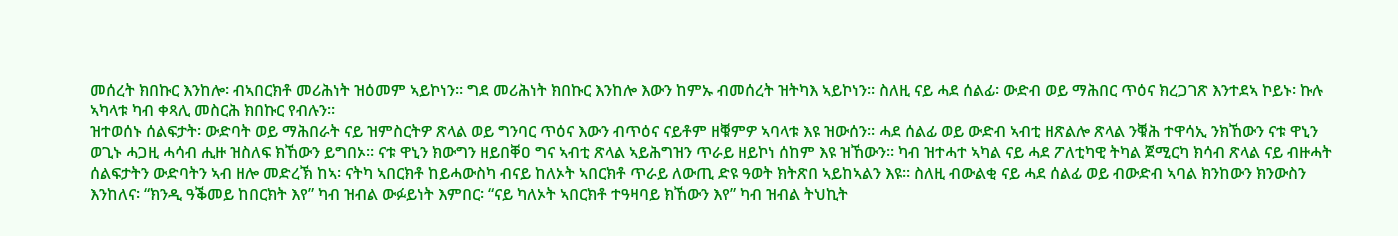መሰረት ክበኩር እንከሎ፡ ብኣበርክቶ መሪሕነት ዝዕመም ኣይኮነን። ግደ መሪሕነት ክበኩር እንከሎ እውን ከምኡ ብመሰረት ዝትካእ ኣይኮነን። ስለዚ ናይ ሓደ ሰልፊ፡ ውድብ ወይ ማሕበር ጥዕና ክረጋገጽ እንተደኣ ኮይኑ፡ ኩሉ ኣካላቱ ካብ ቀጻሊ መስርሕ ክበኩር የብሉን።
ዝተወሰኑ ሰልፍታት፡ ውድባት ወይ ማሕበራት ናይ ዝምስርትዎ ጽላል ወይ ግንባር ጥዕና እውን ብጥዕና ናይቶም ዘቑምዎ ኣባላቱ እዩ ዝውሰን። ሓደ ሰልፊ ወይ ውድብ ኣብቲ ዘጽልሎ ጽላል ንቑሕ ተዋሳኢ ንክኸውን ናቱ ዋኒን ወጊኑ ሓጋዚ ሓሳብ ሒዙ ዝስለፍ ክኸውን ይግበኦ። ናቱ ዋኒን ክውግን ዘይበቐዐ ግና ኣብቲ ጽላል ኣይሕግዝን ጥራይ ዘይኮነ ሰከም እዩ ዝኸውን። ካብ ዝተሓተ ኣካል ናይ ሓደ ፖለቲካዊ ትካል ጀሚርካ ክሳብ ጽላል ናይ ብዙሓት ሰልፍታትን ውድባትን ኣብ ዘሎ መድረኽ ከኣ፡ ናትካ ኣበርክቶ ከይሓውስካ ብናይ ከለኦት ኣበርክቶ ጥራይ ለውጢ ድዩ ዓወት ክትጽበ ኣይከኣልን እዩ። ስለዚ ብውልቂ ናይ ሓደ ሰልፊ ወይ ብውድብ ኣባል ክንከውን ክንውስን እንከለና፡ “ክንዲ ዓቕመይ ከበርክት እየ” ካብ ዝብል ውፉይነት እምበር፡ “ናይ ካለኦት ኣበርክቶ ተዓዛባይ ክኸውን እየ” ካብ ዝብል ትህኪት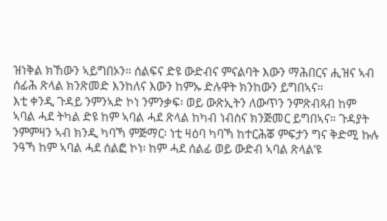ዝነቅል ክኸውን ኣይግበኦን። ሰልፍና ድዩ ውድብና ምናልባት እውን ማሕበርና ሒዝና ኣብ ሰፊሕ ጽላል ክንጽመድ እንከለና እውን ከምኡ ድሉዋት ክንከውን ይግበኣና።
እቲ ቀንዲ ጉዳይ ንምንኣድ ኮነ ንምንቃፍ፡ ወይ ውጽኢትን ለውጥን ንምጽብጻብ ከም ኣባል ሓደ ትካል ድዩ ከም ኣባል ሓደ ጽላል ከካብ ነብስና ክንጅመር ይግበኣና። ጉዳያት ንምምዛን ኣብ ክንዲ ካባኻ ምጅማር፡ ነቲ ዛዕባ ካባኻ ከተርሕቖ ምፍታን ግና ቅድሚ ኩሉ ንዓኻ ከም ኣባል ሓደ ሰልፎ ኮነ፡ ከም ሓደ ሰልፊ ወይ ውድብ ኣባል ጽላል’ዩ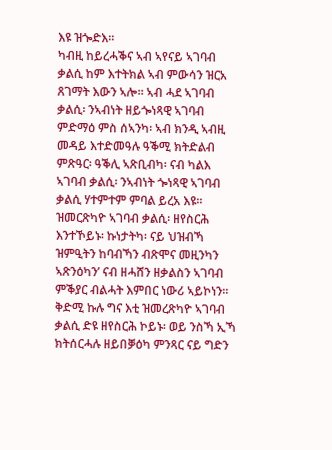እዩ ዝጐድእ።
ካብዚ ከይረሓቕና ኣብ ኣየናይ ኣገባብ ቃልሲ ከም እተትክል ኣብ ምውሳን ዝርአ ጸገማት እውን ኣሎ። ኣብ ሓደ ኣገባብ ቃልሲ፡ ንኣብነት ዘይጐነጻዊ ኣገባብ ምድማዕ ምስ ሰኣንካ፡ ኣብ ክንዲ ኣብዚ መዳይ እተድመዓሉ ዓቕሚ ክትድልብ ምጽዓር፡ ዓቕሊ ኣጽቢብካ፡ ናብ ካልእ ኣገባብ ቃልሲ፡ ንኣብነት ጐነጻዊ ኣገባብ ቃልሲ ሃተምተም ምባል ይረአ እዩ። ዝመርጽካዮ ኣገባብ ቃልሲ፡ ዘየስርሕ እንተኾይኑ፡ ኩነታትካ፡ ናይ ህዝብኻ ዝምዒትን ከባብኻን ብጽሞና መዚንካን ኣጽንዕካን’ ናብ ዘሓሸን ዘቃልስን ኣገባብ ምቕያር ብልሓት እምበር ነውሪ ኣይኮነን። ቅድሚ ኩሉ ግና እቲ ዝመረጽካዮ ኣገባብ ቃልሲ ድዩ ዘየስርሕ ኮይኑ፡ ወይ ንስኻ ኢኻ ክትሰርሓሉ ዘይበቓዕካ ምንጻር ናይ ግድን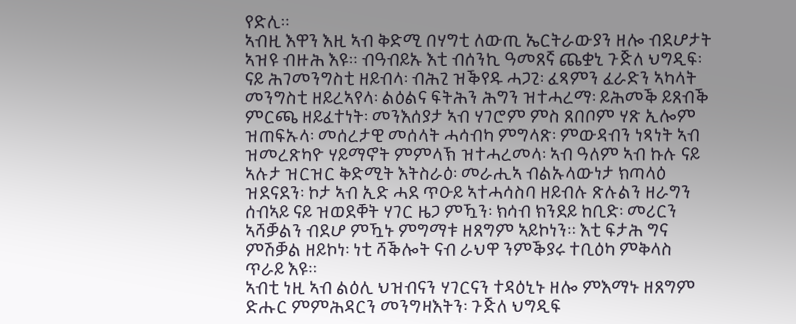የድሊ።
ኣብዚ እዋን እዚ ኣብ ቅድሚ በሃግቲ ለውጢ ኤርትራውያን ዘሎ ብደሆታት ኣዝዩ ብዙሕ እዩ። ብዓብይኡ እቲ ብሰንኪ ዓመጸኛ ጨቋኒ ጉጅለ ህግዲፍ፡ ናይ ሕገመንግስቲ ዘይብላ፡ ብሕጊ ዝቕየዱ ሓጋጊ፡ ፈጻምን ፈራድን ኣካላት መንግስቲ ዘይረኣየላ፡ ልዕልና ፍትሕን ሕግን ዝተሓረማ፡ ይሕመቕ ይጸብቕ ምርጫ ዘይፈተነት፡ መንእሰያታ ኣብ ሃገሮም ምስ ጸበቦም ሃጽ ኢሎም ዝጠፍኡላ፡ መሰረታዊ መሰላት ሓሳብካ ምግላጽ፡ ምውዳብን ነጻነት ኣብ ዝመረጽካዮ ሃይማኖት ምምላኽ ዝተሓረመላ፡ ኣብ ዓለም ኣብ ኩሉ ናይ ኣሉታ ዝርዝር ቅድሚት እትስራዕ፡ መራሒኣ ብልኡላውነታ ክጣላዕ ዝደናደን፡ ኮታ ኣብ ኢድ ሓደ ጥዑይ ኣተሓሳስባ ዘይብሉ ጽሉልን ዘራግን ሰብኣይ ናይ ዝወደቐት ሃገር ዜጋ ምዃን፡ ክሳብ ክንደይ ከቢድ፡ መሪርን ኣሻቓልን ብደሆ ምዃኑ ምግማቱ ዘጸግም ኣይኮነን። እቲ ፍታሕ ግና ምሽቓል ዘይኮነ፡ ነቲ ሻቕሎት ናብ ራህዋ ንምቕያሩ ተቢዕካ ምቅላስ ጥራይ እዩ።
ኣብቲ ነዚ ኣብ ልዕሊ ህዝብናን ሃገርናን ተዳዕኒኑ ዘሎ ምእማኑ ዘጸግም ድሑር ምምሕዳርን መንግዛእትን፡ ጉጅለ ህግዲፍ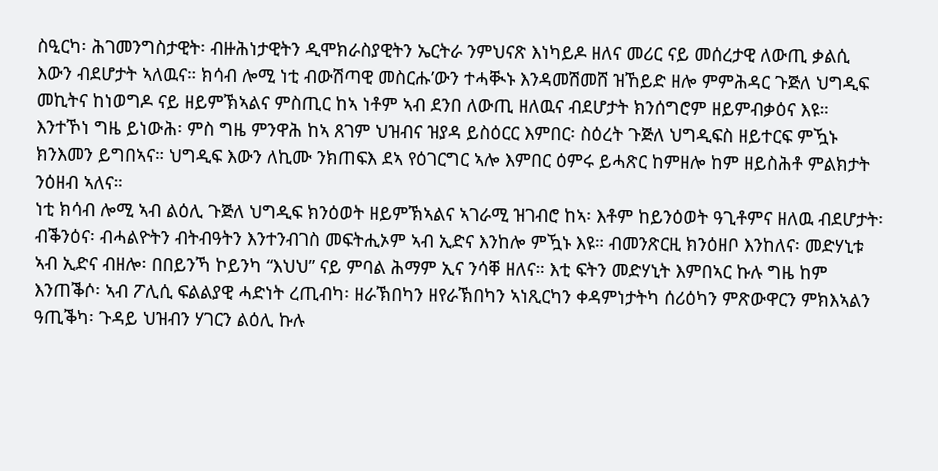ስዒርካ፡ ሕገመንግስታዊት፡ ብዙሕነታዊትን ዲሞክራስያዊትን ኤርትራ ንምህናጽ እነካይዶ ዘለና መሪር ናይ መሰረታዊ ለውጢ ቃልሲ እውን ብደሆታት ኣለዉና። ክሳብ ሎሚ ነቲ ብውሽጣዊ መስርሑ’ውን ተሓቚኑ እንዳመሽመሸ ዝኸይድ ዘሎ ምምሕዳር ጉጅለ ህግዲፍ መኪትና ከነወግዶ ናይ ዘይምኽኣልና ምስጢር ከኣ ነቶም ኣብ ደንበ ለውጢ ዘለዉና ብደሆታት ክንሰግሮም ዘይምብቃዕና እዩ። እንተኾነ ግዜ ይነውሕ፡ ምስ ግዜ ምንዋሕ ከኣ ጸገም ህዝብና ዝያዳ ይስዕርር እምበር፡ ስዕረት ጉጅለ ህግዲፍስ ዘይተርፍ ምዃኑ ክንእመን ይግበኣና። ህግዲፍ እውን ለኪሙ ንክጠፍእ ደኣ የዕገርግር ኣሎ እምበር ዕምሩ ይሓጽር ከምዘሎ ከም ዘይስሕቶ ምልክታት ንዕዘብ ኣለና።
ነቲ ክሳብ ሎሚ ኣብ ልዕሊ ጉጅለ ህግዲፍ ክንዕወት ዘይምኽኣልና ኣገራሚ ዝገብሮ ከኣ፡ እቶም ከይንዕወት ዓጊቶምና ዘለዉ ብደሆታት፡ ብቕንዕና፡ ብሓልዮትን ብትብዓትን እንተንብገስ መፍትሒኦም ኣብ ኢድና እንከሎ ምዃኑ እዩ። ብመንጽርዚ ክንዕዘቦ እንከለና፡ መድሃኒቱ ኣብ ኢድና ብዘሎ፡ በበይንኻ ኮይንካ “እህህ” ናይ ምባል ሕማም ኢና ንሳቐ ዘለና። እቲ ፍትን መድሃኒት እምበኣር ኩሉ ግዜ ከም እንጠቕሶ፡ ኣብ ፖሊሲ ፍልልያዊ ሓድነት ረጢብካ፡ ዘራኽበካን ዘየራኽበካን ኣነጺርካን ቀዳምነታትካ ሰሪዕካን ምጽውዋርን ምክእኣልን ዓጢቕካ፡ ጉዳይ ህዝብን ሃገርን ልዕሊ ኩሉ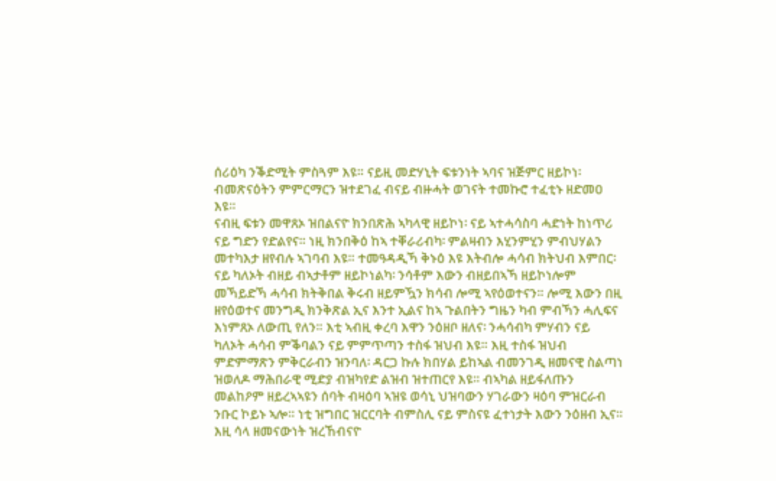ሰሪዕካ ንቕድሚት ምስጓም እዩ። ናይዚ መድሃኒት ፍቱንነት ኣባና ዝጅምር ዘይኮነ፡ ብመጽናዕትን ምምርማርን ዝተደገፈ ብናይ ብዙሓት ወገናት ተመኩሮ ተፈቲኑ ዘድመዐ እዩ።
ናብዚ ፍቱን መዋጸኦ ዝበልናዮ ክንበጽሕ ኣካላዊ ዘይኮነ፡ ናይ ኣተሓሳስባ ሓድነት ከነጥሪ ናይ ግድን የድልየና። ነዚ ክንበቅዕ ከኣ ተቐራሪብካ፡ ምልዛብን እሂንምሂን ምብህሃልን መተካእታ ዘየብሉ ኣገባብ እዩ። ተመዓዳዲኻ ቅኑዕ እዩ እትብሎ ሓሳብ ክትህብ እምበር፡ ናይ ካለኦት ብዘይ ብኣታቶም ዘይኮነልካ፡ ንሳቶም እውን ብዘይበኣኻ ዘይኮነሎም መኻይድኻ ሓሳብ ክትቅበል ቅሩብ ዘይምዃን ክሳብ ሎሚ ኣየዕወተናን። ሎሚ እውን በዚ ዘየዕወተና መንግዲ ክንቅጽል ኢና እንተ ኢልና ከኣ ጉልበትን ግዜን ካብ ምብኻን ሓሊፍና እነምጸኦ ለውጢ የለን። እቲ ኣብዚ ቀረባ እዋን ንዕዘቦ ዘለና፡ ንሓሳብካ ምሃብን ናይ ካለኦት ሓሳብ ምቕባልን ናይ ምምጥጣን ተስፋ ዝህብ እዩ። እዚ ተስፋ ዝህብ ምድምማጽን ምቅርራብን ዝንባለ፡ ዳርጋ ኩሉ ክበሃል ይከኣል ብመንገዲ ዘመናዊ ስልጣነ ዝወለዶ ማሕበራዊ ሚድያ ብዝካየድ ልዝብ ዝተጠርየ እዩ። ብኣካል ዘይፋለጡን መልከዖም ዘይረኣኣዩን ሰባት ብዛዕባ ኣዝዩ ወሳኒ ህዝባውን ሃገራውን ዛዕባ ምዝርራብ ንቡር ኮይኑ ኣሎ። ነቲ ዝግበር ዝርርባት ብምስሊ ናይ ምስናዩ ፈተነታት እውን ንዕዘብ ኢና። እዚ ሳላ ዘመናውነት ዝረኸብናዮ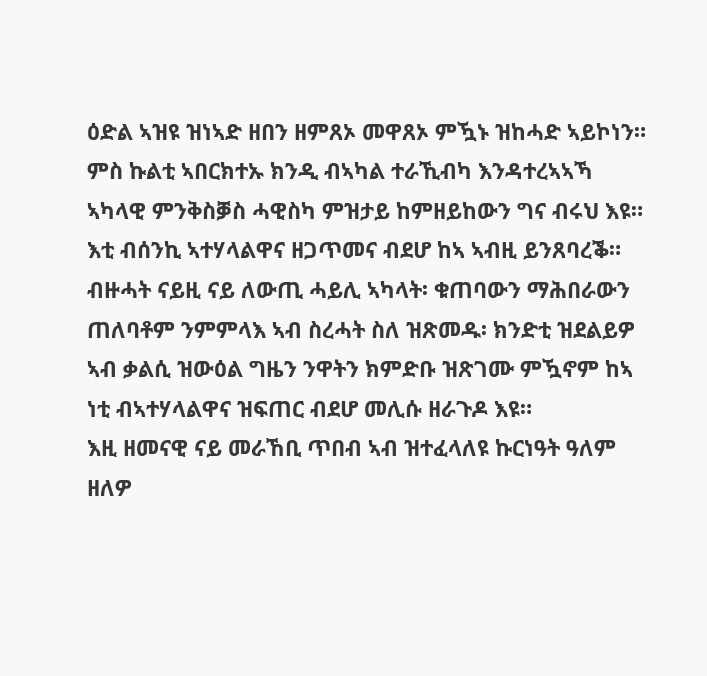ዕድል ኣዝዩ ዝነኣድ ዘበን ዘምጸኦ መዋጸኦ ምዃኑ ዝከሓድ ኣይኮነን። ምስ ኩልቲ ኣበርክተኡ ክንዲ ብኣካል ተራኺብካ እንዳተረኣኣኻ ኣካላዊ ምንቅስቓስ ሓዊስካ ምዝታይ ከምዘይከውን ግና ብሩህ እዩ። እቲ ብሰንኪ ኣተሃላልዋና ዘጋጥመና ብደሆ ከኣ ኣብዚ ይንጸባረቕ። ብዙሓት ናይዚ ናይ ለውጢ ሓይሊ ኣካላት፡ ቁጠባውን ማሕበራውን ጠለባቶም ንምምላእ ኣብ ስረሓት ስለ ዝጽመዱ፡ ክንድቲ ዝደልይዎ ኣብ ቃልሲ ዝውዕል ግዜን ንዋትን ክምድቡ ዝጽገሙ ምዃኖም ከኣ ነቲ ብኣተሃላልዋና ዝፍጠር ብደሆ መሊሱ ዘራጉዶ እዩ።
እዚ ዘመናዊ ናይ መራኸቢ ጥበብ ኣብ ዝተፈላለዩ ኩርነዓት ዓለም ዘለዎ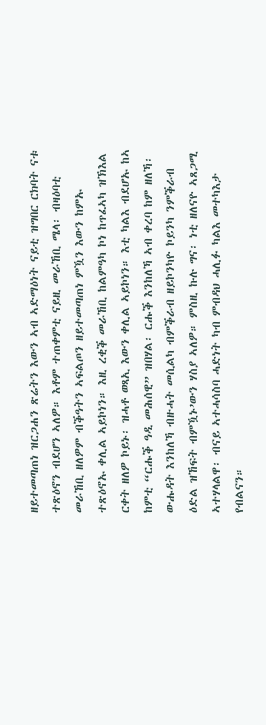ዘይተመጣጠነ ዝርጋሐን ጽሬትን እውን ኣብ ኣድማዕነት ናይቲ ዝግበር ርክባት ናቱ ተጽዕኖን ብደሆን ኣለዎ። እቶም ተጠቀምቲ ናይዚ መራኸቢ ሜላ፡ ብዛዕባቲ መራኸቢ ዘለዎም ብቕዓትን ኣፍልጦን ዘይተመጣጠነ ምዃን እውን ከምኡ ተጽዕኖኡ ቀሊል ኣይኮነን። እዚ ረቂቕ መራኸቢ ከልምዓካ ኮነ ከጥፈኣካ ዝኽእል ርቀት ዘለዎ ኮይኑ፡ ዝሓቶ ወጻኢ እውን ቀሊል ኣይኮነን። እቲ ካልእ ብደሆኡ ከኣ ከምቲ “ርሑቕ ዓዲ መሕሰዊ” ዝበሃል፡ ርሑቕ እንከለኻ ኣብ ቀረባ ከም ዘለኻ፡ ውሑዳት እንከለኻ ብዙሓት መሲልካ ብምቕራብ ዘይኮንካዮ ኮይንካ ንምቕራብ ዕድል ዝኸፍት ብምዃኑ’ውን ሃስያ ኣለዎ። ምስዚ ኩሉ ግና፡ ነቲ ዘለናዮ ኣጸጋሚ ኣተሃላልዋ፡ ብናይ ኣተሓሳስባ ሓድነት ካብ ምብዳህ ሓሊፉ ካልእ መተካእታ የብልናን።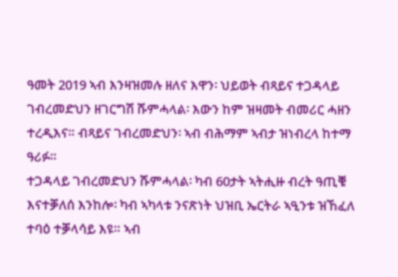ዓመት 2019 ኣብ እንዛዝመሉ ዘለና እዋን፡ ህይወት ብጻይና ተጋዳላይ ገብረመድህን ዘገርግሽ ሹምሓላል፡ እውን ከም ዝዛመት ብመሪር ሓዘን ተረዲእና። ብጻይና ገብረመድህን፡ ኣብ ብሕማም ኣብታ ዝነብረላ ከተማ ዓሪፉ።
ተጋዳላይ ገብረመድህን ሹምሓላል፡ ካብ 60ታት ኣትሒዙ ብረት ዓጢቑ እናተቓለሰ እንከሎ፡ ካብ ኣካላቱ ንናጽነት ህዝቢ ኤርትራ ኣዒንቱ ዝኸፈለ ተባዕ ተቓላሳይ እዩ። ኣብ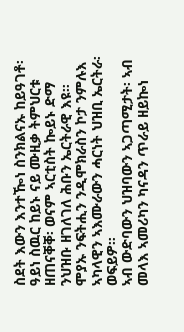ስደት እውን እንተዀነ ስንክልናኡ ከይዓገቶ፡ ዓይነ ስዉር ከይኑ ናይ ሙዚቃ ትምህርቱ ዘጠናቐቐ፡ ወናም ኣርቲስት ኰይኑ ድማ ንህዝቡ ዘገለገለ ሕቡን ኤርትራዊ እዩ። ሞያኡ ንፍትሒን ንዲሞክራስን ኮታ ንምሉእ ኣካላዊን ኣእሙራውን ሓርነት ህዝቢ ኤርትራ፡ ወፍይዎ።
ኣብ ውድባውን ህዝባውን ኣጋጣሚታት፡ ኣብ መላእ ኣመሪካን ካናዳን ጥራይ ዘይኰነ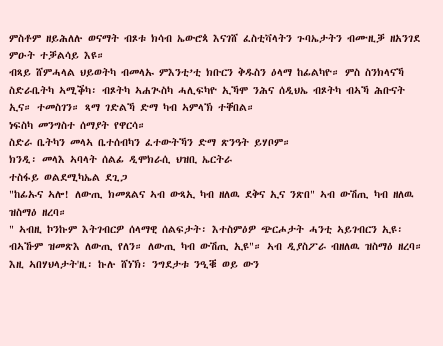ምስቶም ዘይሕለሉ ወናማት ብጾቱ ክሳብ ኤውሮጳ እናገሸ ፈስቲቫላትን ጉባኤታትን ብሙዚቓ ዘአንገደ ምዑት ተቓልሳይ እዩ።
ብጻይ ሸምሓላል ህይወትካ ብመላኡ ምእንቲ’ቲ ክቡርን ቅዱስን ዕላማ ከፊልካዮ። ምስ ስንክላናኻ ስድራቤትካ ኣሚቕካ፡ ብጾትካ ኣሐጒስካ ሓሊፍካዮ ኢኻሞ ንሕና ሰዲህኤ ብጾትካ ብኣኻ ሕቡናት ኢና። ተመስገን። ጻማ ገድልኻ ድማ ካብ ኣምላኽ ተቐበል።
ነፍስካ መንግስተ ሰማያት የዋርሳ።
ስድራ ቤትካን መላኣ ቤተሰብካን ፈተውትኻን ድማ ጽንዓት ይሃቦም።
ክንዲ፡ መላእ ኣባላት ሰልፊ ዲሞክራሲ ህዝቢ ኤርትራ
ተስፋይ ወልደሚካኤል ደጊጋ
"ከፊኡና ኣሎ! ለውጢ ክመጸልና ኣብ ውጻኢ ካብ ዘለዉ ደቅና ኢና ንጽበ" ኣብ ውሽጢ ካብ ዘለዉ ዝስማዕ ዘረባ።
" ኣብዚ ኮንኩም እትገብርዎ ሰላማዊ ሰልፍታት፡ እተስምዕዎ ጭርሖታት ሓንቲ ኣይገብርን ኢዩ፡ ብኣኹም ዝመጽእ ለውጢ የለን። ለውጢ ካብ ውሽጢ ኢዩ"። ኣብ ዲያስፖራ ብዘለዉ ዝስማዕ ዘረባ።
እዚ ኣበሃህላታት'ዚ፡ ኩሉ ሸነኽ፡ ንግደታቱ ንዒቑ ወይ ውን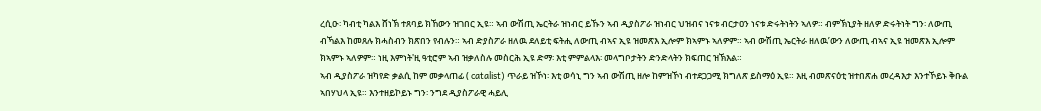ረሲዑ፡ ካብቲ ካልእ ሸነኽ ተጸባይ ክኸውን ዝገበር ኢዩ። ኣብ ውሽጢ ኤርትራ ዝነብር ይኹን ኣብ ዲያስፖራ ዝነብር ህዝብና ነናቱ ብርታዐን ነናቱ ድሩትነትን ኣለዎ። ብምኽኒያት ዘለዎ ድሩትነት ግን፡ ለውጢ ብኻልእ ከመጸሉ ክሓስብን ክጽበን የብሉን። ኣብ ድያስፖራ ዘለዉ ደለይቲ ፍትሒ ለውጢ ብኣና ኢዩ ዝመጽእ ኢሎም ክኣምኑ ኣለዎም። ኣብ ውሽጢ ኤርትራ ዘለዉ’ውን ለውጢ ብኣና ኢዩ ዝመጽእ ኢሎም ክኣምኑ ኣለዎም። ነዚ እምነት'ዚ ዓቲሮም ኣብ ዝቃለስሉ መስርሕ ኢዩ ድማ፡ እቲ ምምልላእ፡ መላግቦታትን ድንድላትን ክፍጠር ዝኽእል።
ኣብ ዲያስፖራ ዝካየድ ቃልሲ ከም መቃላጠፊ ( catalist) ጥራይ ዝኾነ፡ እቲ ወሳኒ ግን ኣብ ውሽጢ ዘሎ ከምዝኾነ ብተደጋጋሚ ክግለጽ ይስማዕ ኢዩ። እዚ ብመጽናዕቲ ዝተበጽሐ መረዳእታ እንተኾይኑ ቅቡል ኣበሃህላ ኢዩ። እንተዘይኮይኑ ግን፡ ንግደ ዲያስፖራዊ ሓይሊ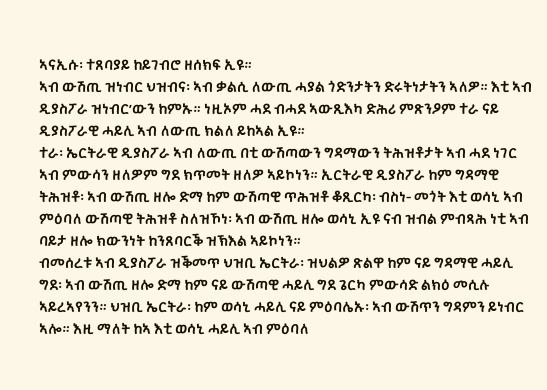ኣናኢሱ፡ ተጸባያይ ከይገብሮ ዘሰክፍ ኢዩ።
ኣብ ውሽጢ ዝነብር ህዝብና፡ ኣብ ቃልሲ ለውጢ ሓያል ጎድንታትን ድሩትነታትን ኣለዎ። እቲ ኣብ ዲያስፖራ ዝነብር’ውን ከምኡ። ነዚኦም ሓደ ብሓደ ኣውጺእካ ድሕሪ ምጽንዖም ተራ ናይ ዲያስፖራዊ ሓይሊ ኣብ ለውጢ ክልለ ይከኣል ኢዩ።
ተራ፡ ኤርትራዊ ዲያስፖራ ኣብ ለውጢ በቲ ውሽጣውን ግዳማውን ትሕዝቶታት ኣብ ሓደ ነገር ኣብ ምውሳን ዘለዎም ግደ ክጥመት ዘለዎ ኣይኮነን። ኢርትራዊ ዲያስፖራ ከም ግዳማዊ ትሕዝቶ፡ ኣብ ውሽጢ ዘሎ ድማ ከም ውሽጣዊ ጥሕዝቶ ቆጺርካ፡ ብስነ- መጎት እቲ ወሳኒ ኣብ ምዕባለ ውሽጣዊ ትሕዝቶ ስለዝኾነ፡ ኣብ ውሽጢ ዘሎ ወሳኒ ኢዩ ናብ ዝብል ምብጻሕ ነቲ ኣብ ባይታ ዘሎ ክውንነት ከንጸባርቕ ዝኽእል ኣይኮነን።
ብመሰረቱ ኣብ ዲያስፖራ ዝቕመጥ ህዝቢ ኤርትራ፡ ዝህልዎ ጽልዋ ከም ናይ ግዳማዊ ሓይሊ ግደ፡ ኣብ ውሽጢ ዘሎ ድማ ከም ናይ ውሽጣዊ ሓይሊ ግደ ጌርካ ምውሳድ ልክዕ መሲሉ ኣይረኣየንን። ህዝቢ ኤርትራ፡ ከም ወሳኒ ሓይሊ ናይ ምዕባሌኡ፡ ኣብ ውሽጥን ግዳምን ይነብር ኣሎ። እዚ ማለት ከኣ እቲ ወሳኒ ሓይሊ ኣብ ምዕባለ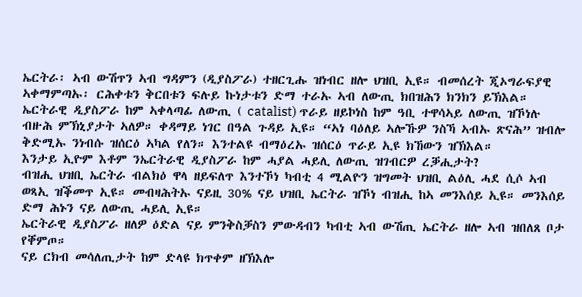ኤርትራ፡ ኣብ ውሽጥን ኣብ ግዳምን (ዲያስፖራ) ተዘርጊሑ ዝነብር ዘሎ ህዝቢ ኢዩ። ብመሰረት ጂኦግራፍያዊ ኣቀማምጣኡ፡ ርሕቀቱን ቅርበቱን ፍሉይ ኩነታቱን ድማ ተራኡ ኣብ ለውጢ ክበዝሕን ክንክን ይኽእል።
ኤርትራዊ ዲያስፖራ ከም ኣቀላጣፊ ለውጢ ( catalist) ጥራይ ዘይኮነስ ከም ዓቢ ተዋሳኣይ ለውጢ ዝኾነሉ ብዙሕ ምኽኒያታት ኣለዎ። ቀዳማይ ነገር በዓል ጉዳይ ኢዩ። “ኣነ ባዕለይ ኣሎኹዎ ንስኻ ኣብኡ ጽናሕ” ዝብሎ ቅድሚኡ ንነብሱ ዝሰርዕ ኣካል የለን። እንተልዩ ብማዕረኡ ዝሰርዕ ጥራይ ኢዩ ክኸውን ዝኽእል።
እንታይ ኢዮም እቶም ንኤርትራዊ ዲያስፖራ ከም ሓያል ሓይሊ ለውጢ ዝገብርዎ ረቓሒታት?
ብዝሒ ህዝቢ ኤርትራ ብልክዕ ዋላ ዘይፍለጥ እንተኾነ ካብቲ 4 ሚልዮን ዝግመት ህዝቢ ልዕሊ ሓደ ሲሶ ኣብ ወጻኢ ዝቕመጥ ኢዩ። መብዛሕትኡ ናይዚ 30% ናይ ህዝቢ ኤርትራ ዝኾነ ብዝሒ ከኣ መንእሰይ ኢዩ። መንእሰይ ድማ ሕኑን ናይ ለውጢ ሓይሊ ኢዩ።
ኤርትራዊ ዲያስፖራ ዘለዎ ዕድል ናይ ምንቅስቓስን ምውዳብን ካብቲ ኣብ ውሽጢ ኤርትራ ዘሎ ኣብ ዝበለጸ ቦታ የቐምጦ።
ናይ ርክብ መሳለጢታት ከም ድላዩ ክጥቀም ዘኽእሎ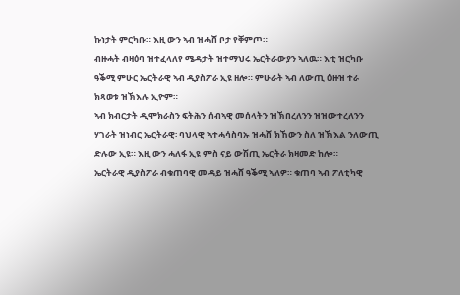ኩነታት ምርካቡ። እዚ ውን ኣብ ዝሓሸ ቦታ የቐምጦ።
ብዙሓት ብዛዕባ ዝተፈላለየ ሜዳታት ዝተማህሩ ኤርትራውያን ኣለዉ። እቲ ዝርካቡ ዓቕሚ ምሁር ኤርትራዊ ኣብ ዲያስፖራ ኢዩ ዘሎ። ምሁራት ኣብ ለውጢ ዕዙዝ ተራ ክጻወቱ ዝኽእሉ ኢዮም።
ኣብ ክብርታት ዲሞክራስን ፍትሕን ሰብኣዊ መሰላትን ዝኽበረለንን ዝዝውተረለንን ሃገራት ዝነብር ኤርትራዊ፡ ባህላዊ ኣተሓሳስባኡ ዝሓሸ ክኸውን ስለ ዝኽእል ንለውጢ ድሉው ኢዩ። እዚ ውን ሓለፋ ኢዩ ምስ ናይ ውሽጢ ኤርትራ ክዛመድ ከሎ።
ኤርትራዊ ዲያስፖራ ብቁጠባዊ መዳይ ዝሓሸ ዓቕሚ ኣለዎ። ቁጠባ ኣብ ፖለቲካዊ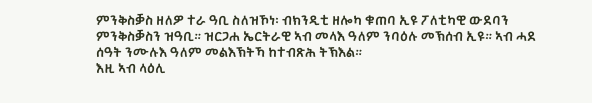ምንቅስቓስ ዘለዎ ተራ ዓቢ ስለዝኾነ፡ ብክንዲቲ ዘሎካ ቁጠባ ኢዩ ፖለቲካዊ ውደባን ምንቅስቓስን ዝዓቢ። ዝርጋሐ ኤርትራዊ ኣብ መላእ ዓለም ንባዕሉ መኽሰብ ኢዩ። ኣብ ሓደ ሰዓት ንሙሉእ ዓለም መልእኽትኻ ከተብጽሕ ትኽእል።
እዚ ኣብ ላዕሊ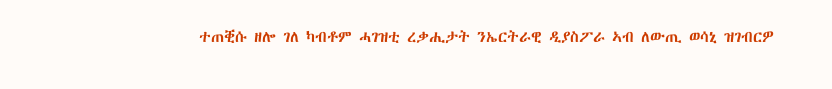ተጠቒሱ ዘሎ ገለ ካብቶም ሓገዝቲ ረቃሒታት ንኤርትራዊ ዲያስፖራ ኣብ ለውጢ ወሳኒ ዝገብርዎ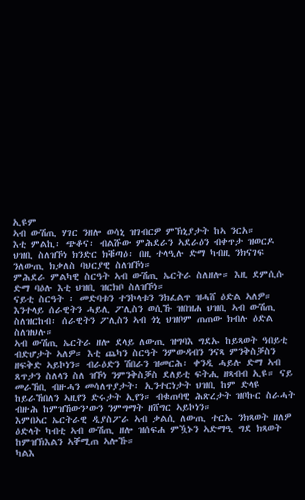ኢዩም
ኣብ ውሽጢ ሃገር ንዘሎ ወሳኒ ዝገብርዎ ምኽኒያታት ከኣ ንርአ።
እቲ ምልኪ፡ ጭቆና፡ ብልሹው ምሕደራን ኣደራዕን ብቀጥታ ዝወርዶ ህዝቢ ስለዝኾነ ክንድር ክቑጣዕ፡ በዚ ተላዒሉ ድማ ካብዚ ንክናገፍ ንለውጢ ክቃለስ ባህርያዊ ስለዝኾነ።
ምሕደራ ምልካዊ ስርዓት ኣብ ውሽጢ ኤርትራ ስለዘሎ። እዚ ደምሲሱ ድማ ባዕሉ እቲ ህዝቢ ዝርክቦ ስለዝኾነ።
ናይቲ ስርዓት ፡ መድባቱን ተንኮላቱን ንክፈልጥ ዝሓሸ ዕድል ኣለዎ።
እንተላይ ሰራዊትን ሓይሊ ፖሊስን ወሲኹ ዝበዝሐ ህዝቢ ኣብ ውሽጢ ስለዝርከብ፡ ሰራዊትን ፖሊስን ኣብ ጎኒ ህዝቦም ጠጠው ክብሉ ዕድል ስለዝህሉ።
ኣብ ውሽጢ ኤርትራ ዘሎ ደላይ ለውጢ ዝግባእ ግደኡ ከይጻወት ዓበይቲ ብድሆታት ኣለዎ። እቲ ጨካን ስርዓት ንምውዳብን ንናጻ ምንቅስቓስን ዘፍቅድ ኣይኮነን። ብራዕድን ሽበራን ዝመርሕ፡ ቀንዲ ሓይሉ ድማ ኣብ ጸጥታን ስለላን ስለ ዝኾነ ንምንቅስቓስ ደለይቲ ፍትሒ ዘጻብብ ኢዩ። ናይ መራኸቢ ብዙሓን መሳለጥያታት፡ ኢንተርነታት ህዝቢ ከም ድላዩ ከይራኸበለን ኣዚየን ድሩታት ኢየን። ብቁጠባዊ ሕጽረታት ዝቦኩር ስራሓት ብዙሕ ከምዝኸውን’ውን ንምግማት ዘሸግር ኣይኮነን።
እምበኣር ኤርትራዊ ዲያስፖራ ኣብ ቃልሲ ለውጢ ተርኡ ንክጻወት ዘለዎ ዕድላት ካብቲ ኣብ ውሽጢ ዘሎ ዝሰፍሐ ምዃኑን ኣድማዒ ግደ ክጻወት ከምዝኽእልን ኣቐሚጠ ኣሎኹ።
ካልእ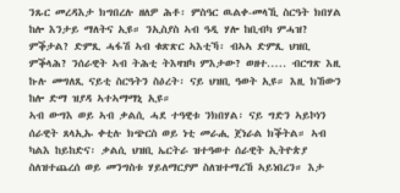ንጹር መረዳእታ ክግበረሉ ዘለዎ ሕቶ፡ ምስዓር ዉልቀ-መላኺ ስርዓት ክበሃል ከሎ እንታይ ማለትና ኢዩ። ንኢስያስ ኣብ ዓዲ ሃሎ ከቢብካ ምሓዝ? ምቕታል? ድምጺ ሓፋሽ ኣብ ቁጽጽር ኣእቲኻ፡ ብኣኣ ድምጺ ህዝቢ ምቕላሕ? ንሰራዊት ኣብ ትሕቲ ትእዛዝካ ምእታው? ወዘተ..... ብርግጽ እዚ ኩሉ መግለጺ ናይቲ ስርዓትን ስዕረት፡ ናይ ህዝቢ ዓወት ኢዩ። እዚ ክኸውን ከሎ ድማ ዝያዳ ኣተኣማማኒ ኢዩ።
ኣብ ውግእ ወይ ኣብ ቃልሲ ሓደ ተዓዊቱ ንክበሃል፡ ናይ ግድን ኣይኮነን ሰራዊት ጸላኢኡ ቀቲሉ ክጭርስ ወይ ነቲ መራሒ ጀነራል ክቕትል። ኣብ ካልእ ከይከድና፡ ቃልሲ ህዝቢ ኤርትራ ዝተዓወተ ሰራዊት ኢትዮጵያ ስለዝተጨረሰ ወይ መንግስቱ ሃይለማርያም ስለዝተማረኸ ኣይነበረን። እታ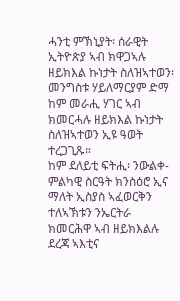ሓንቲ ምኽኒያት፡ ሰራዊት ኢትዮጵያ ኣብ ክዋጋኣሉ ዘይክእል ኩነታት ስለዝኣተወን፡ መንግስቱ ሃይለማርያም ድማ ከም መራሒ ሃገር ኣብ ክመርሓሉ ዘይክእል ኩነታት ስለዝኣተወን ኢዩ ዓወት ተረጋጊጹ።
ከም ደለይቲ ፍትሒ፡ ንውልቀ-ምልካዊ ስርዓት ክንስዕሮ ኢና ማለት ኢስያስ ኣፈወርቅን ተለኣኽቱን ንኤርትራ ክመርሕዋ ኣብ ዘይክእልሉ ደረጃ ኣእቲና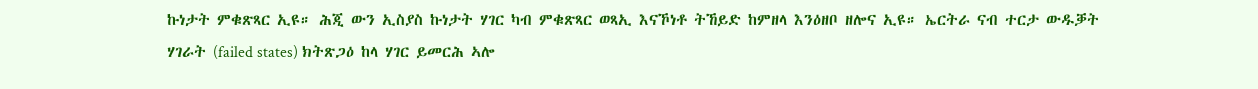ኩነታት ምቁጽጻር ኢዩ። ሕጂ ውን ኢስያስ ኩነታት ሃገር ካብ ምቁጽጻር ወጻኢ እናኾነቶ ትኸይድ ከምዘላ እንዕዘቦ ዘሎና ኢዩ። ኤርትራ ናብ ተርታ ውዱቓት ሃገራት (failed states) ክትጽጋዕ ከላ ሃገር ይመርሕ ኣሎ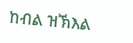ከብል ዝኽእል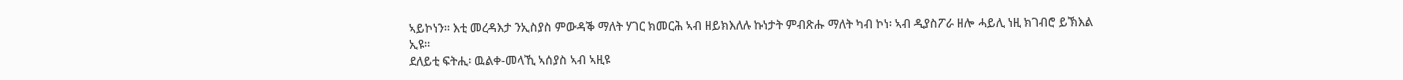ኣይኮነን። እቲ መረዳእታ ንኢስያስ ምውዳቕ ማለት ሃገር ክመርሕ ኣብ ዘይክእለሉ ኩነታት ምብጽሑ ማለት ካብ ኮነ፡ ኣብ ዲያስፖራ ዘሎ ሓይሊ ነዚ ክገብሮ ይኽእል ኢዩ።
ደለይቲ ፍትሒ፡ ዉልቀ-መላኺ ኣሰያስ ኣብ ኣዚዩ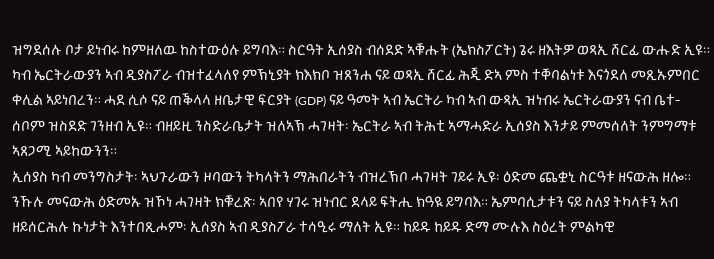ዝግደሰሉ ቦታ ይነብሩ ከምዘለዉ ከስተውዕሉ ይግባእ። ስርዓት ኢሰያስ ብሰደድ ኣቑሑት (ኤክስፖርት) ጌሩ ዘእትዎ ወጻኢ ሸርፊ ውሑድ ኢዩ። ካብ ኤርትራውያን ኣብ ዲያስፖራ ብዝተፈላለየ ምኽኒያት ክእክቦ ዝጸንሐ ናይ ወጻኢ ሸርፊ ሕጂ ድኣ ምስ ተቐባልነቱ እናጎደለ መጺኡምበር ቀሊል ኣይነበረን። ሓደ ሲሶ ናይ ጠቕላላ ዘቤታዊ ፍርያት (GDP) ናይ ዓመት ኣብ ኤርትራ ካብ ኣብ ውጻኢ ዝነብሩ ኤርትራውያን ናብ ቤተ-ሰቦም ዝስደድ ገንዘብ ኢዩ። ብዘይዚ ንስድራቤታት ዝለኣኽ ሓገዛት፡ ኤርትራ ኣብ ትሕቲ ኣማሓድራ ኢሰያስ እንታይ ምመሰለት ንምግማቱ ኣጸጋሚ ኣይከውንን።
ኢሰያስ ካብ መንግስታት፡ ኣህጉራውን ዞባውን ትካላትን ማሕበራትን ብዝረኽቦ ሓገዛት ገይሩ ኢዩ፡ ዕድመ ጨቋኒ ስርዓቱ ዘናውሕ ዘሎ። ንኹሉ መናውሕ ዕድመኡ ዝኾነ ሓገዛት ክቑረጽ፡ ኣበየ ሃገሩ ዝነብር ደላይ ፍትሒ ክዓዪ ይግባእ። ኤምባሲታቱን ናይ ስለያ ትካላቱን ኣብ ዘይሰርሕሉ ኩነታት እንተበጺሖም፡ ኢሰያስ ኣብ ዲያስፖራ ተሳዒሩ ማለት ኢዩ። ከይዱ ከይዱ ድማ ሙሉእ ስዕረት ምልካዊ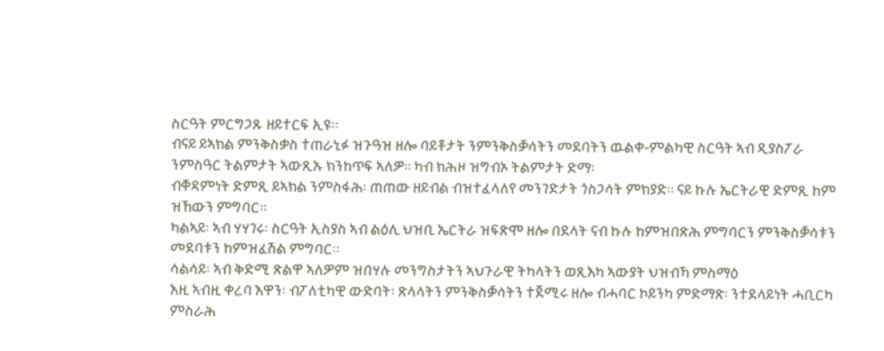ስርዓት ምርግጋጹ ዘይተርፍ ኢዩ።
ብናይ ይኣክል ምንቅስቃስ ተጠራኒፉ ዝጉዓዝ ዘሎ ባይቶታት ንምንቅስቓሳትን መደባትን ዉልቀ-ምልካዊ ስርዓት ኣብ ዲያስፖራ ንምስዓር ትልምታት ኣውጺኡ ክንከጥፍ ኣለዎ። ካብ ክሕዞ ዝግብኦ ትልምታት ድማ፡
ብቐዳምነት ድምጺ ይኣክል ንምስፋሕ፡ ጠጠው ዘይብል ብዝተፈላለየ መንገድታት ጎስጋሳት ምክያድ። ናይ ኩሉ ኤርትራዊ ድምጺ ከም ዝኸውን ምግባር።
ካልኣይ፡ ኣብ ሃሃገሩ፡ ስርዓት ኢስያስ ኣብ ልዕሊ ህዝቢ ኤርትራ ዝፍጽሞ ዘሎ በደላት ናብ ኩሉ ከምዝበጽሕ ምግባርን ምንቅስቓሳቱን መደባቱን ከምዝፈሽል ምግባር።
ሳልሳይ፡ ኣብ ቅድሚ ጽልዋ ኣለዎም ዝበሃሉ መንግስታትን ኣህጉራዊ ትካላትን ወጺእካ ኣውያት ህዝብኻ ምስማዕ
እዚ ኣብዚ ቀረባ እዋን፡ ብፖለቲካዊ ውድባት፡ ጽላላትን ምንቅስቓሳትን ተጀሚሩ ዘሎ ብሓባር ኮይንካ ምድማጽ፡ ንተደላይነት ሓቢርካ ምስራሕ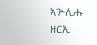ኣጕሊሑ ዘርኢ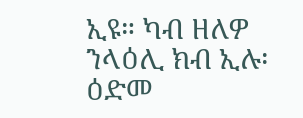ኢዩ። ካብ ዘለዎ ንላዕሊ ክብ ኢሉ፡ ዕድመ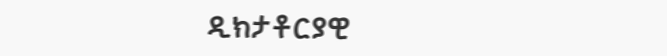ዲክታቶርያዊ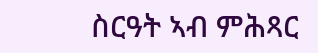ስርዓት ኣብ ምሕጻር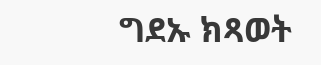ግደኡ ክጻወት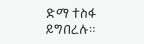ድማ ተስፋ ይግበረሉ።